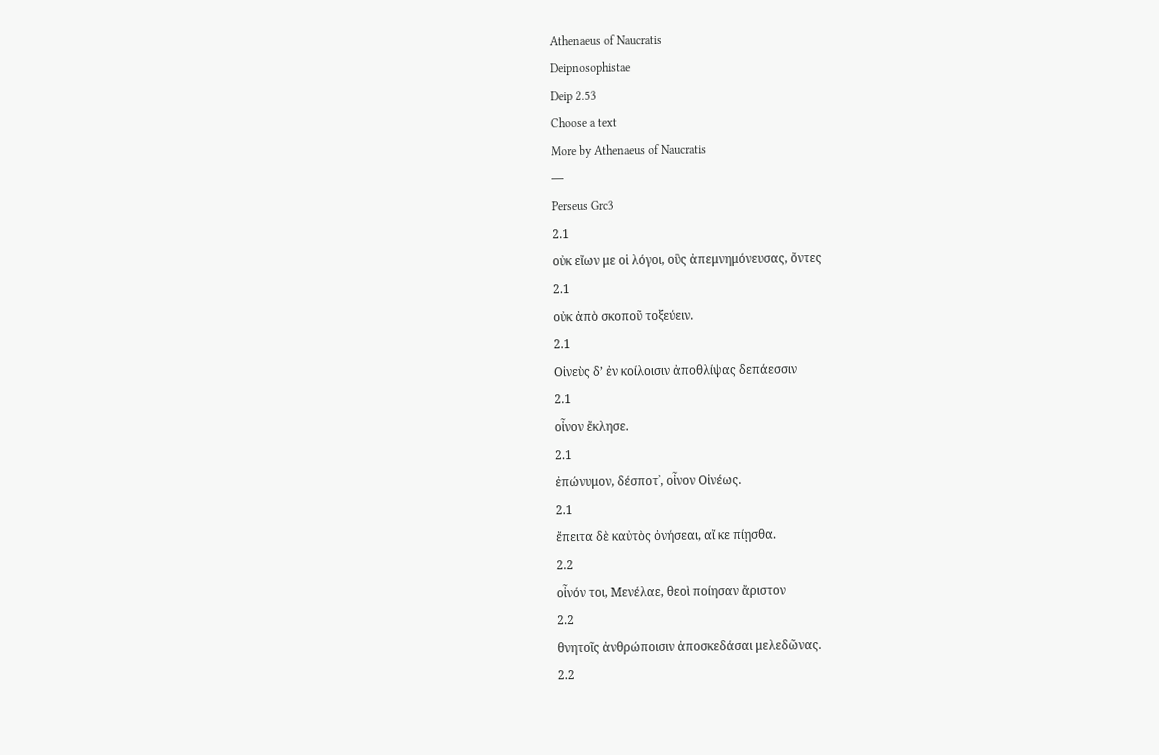Athenaeus of Naucratis
Deipnosophistae
Deip 2.53
Choose a text
More by Athenaeus of Naucratis
—
Perseus Grc3
2.1
οὐκ εἴων με οἱ λόγοι, οὓς ἀπεμνημόνευσας, ὄντες
2.1
οὐκ ἀπὸ σκοποῦ τοξεύειν.
2.1
Οἰνεὺς δ’ ἐν κοίλοισιν ἀποθλίψας δεπάεσσιν
2.1
οἶνον ἔκλησε.
2.1
ἐπώνυμον, δέσποτ᾽, οἶνον Οἰνέως.
2.1
ἔπειτα δὲ καὐτὸς ὀνήσεαι, αἴ κε πίῃσθα.
2.2
οἶνόν τοι, Μενέλαε, θεοὶ ποίησαν ἄριστον
2.2
θνητοῖς ἀνθρώποισιν ἀποσκεδάσαι μελεδῶνας.
2.2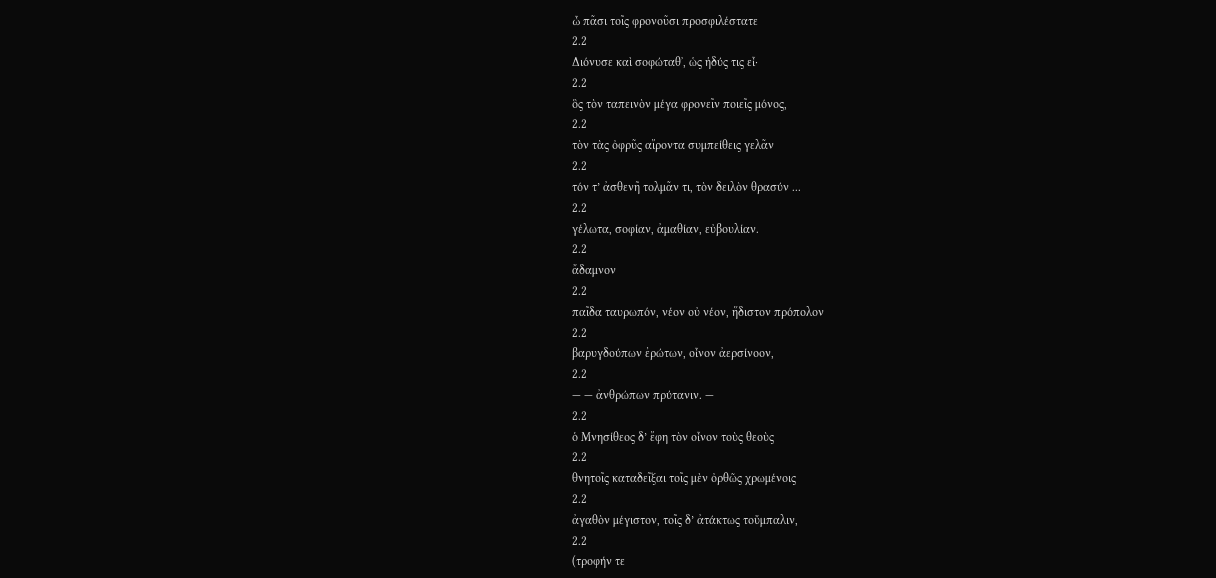ὦ πᾶσι τοῖς φρονοῦσι προσφιλέστατε
2.2
Διόνυσε καὶ σοφώταθ᾽, ὡς ἡδύς τις εἶ·
2.2
ὃς τὸν ταπεινὸν μέγα φρονεῖν ποιεῖς μόνος,
2.2
τὸν τὰς ὀφρῦς αἴροντα συμπείθεις γελᾶν
2.2
τόν τ’ ἀσθενῆ τολμᾶν τι, τὸν δειλὸν θρασύν ...
2.2
γέλωτα, σοφίαν, ἀμαθίαν, εὐβουλίαν.
2.2
ἄδαμνον
2.2
παῖδα ταυρωπόν, νέον οὐ νέον, ἥδιστον πρόπολον
2.2
βαρυγδούπων ἐρώτων, οἶνον ἀερσίνοον,
2.2
— — ἀνθρώπων πρύτανιν. —
2.2
ὁ Μνησίθεος δ’ ἔφη τὸν οἶνον τοὺς θεοὺς
2.2
θνητοῖς καταδεῖξαι τοῖς μὲν ὀρθῶς χρωμένοις
2.2
ἀγαθὸν μέγιστον, τοῖς δ’ ἀτάκτως τοὔμπαλιν,
2.2
(τροφήν τε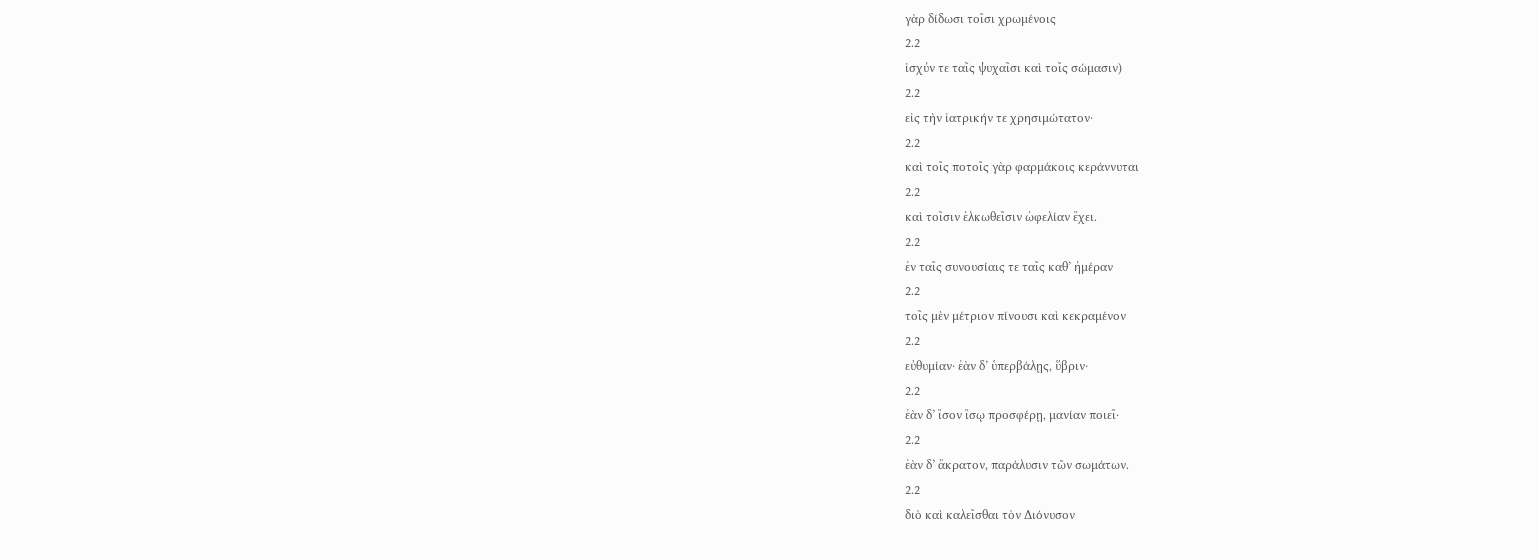γὰρ δίδωσι τοῖσι χρωμένοις
2.2
ἰσχύν τε ταῖς ψυχαῖσι καὶ τοῖς σώμασιν)
2.2
εἰς τὴν ἰατρικήν τε χρησιμώτατον·
2.2
καὶ τοῖς ποτοῖς γὰρ φαρμάκοις κεράννυται
2.2
καὶ τοῖσιν ἑλκωθεῖσιν ὠφελίαν ἔχει.
2.2
ἐν ταῖς συνουσίαις τε ταῖς καθ’ ἡμέραν
2.2
τοῖς μὲν μέτριον πίνουσι καὶ κεκραμένον
2.2
εὐθυμίαν· ἐὰν δ’ ὑπερβάλῃς, ὕβριν·
2.2
ἐὰν δ’ ἴσον ἴσῳ προσφέρῃ, μανίαν ποιεῖ·
2.2
ἐὰν δ’ ἄκρατον, παράλυσιν τῶν σωμάτων.
2.2
διὸ καὶ καλεῖσθαι τὸν Διόνυσον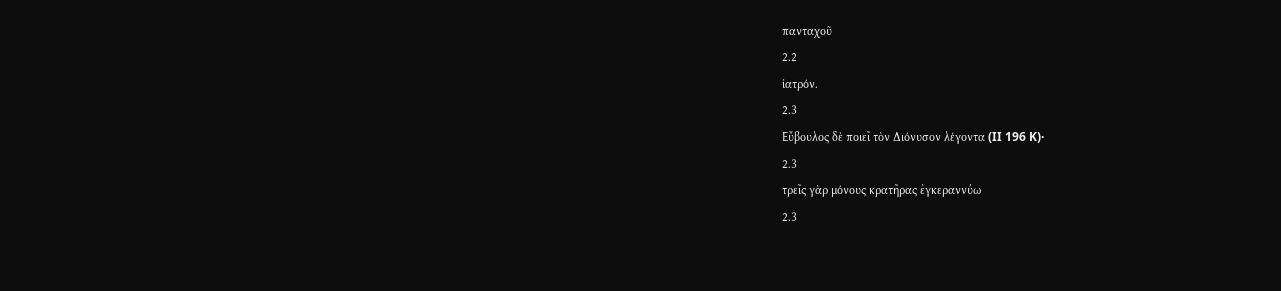πανταχοῦ
2.2
ἰατρόν.
2.3
Εὔβουλος δὲ ποιεῖ τὸν Διόνυσον λέγοντα (II 196 K)·
2.3
τρεῖς γὰρ μόνους κρατῆρας ἐγκεραννύω
2.3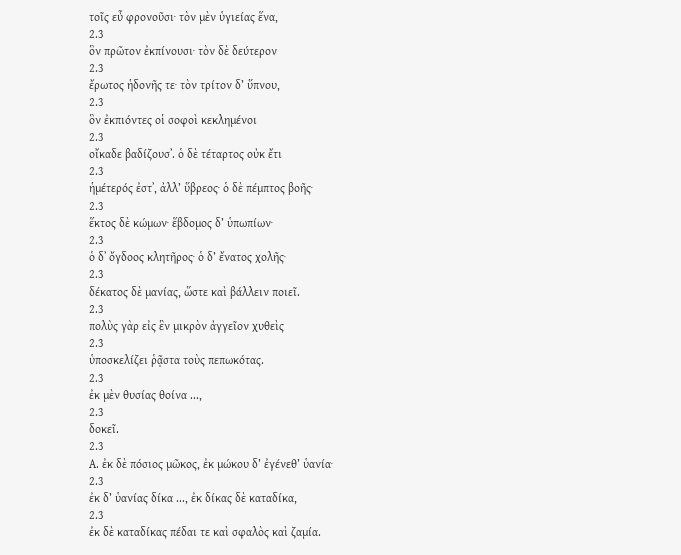τοῖς εὖ φρονοῦσι· τὸν μὲν ὑγιείας ἕνα,
2.3
ὃν πρῶτον ἐκπίνουσι· τὸν δὲ δεύτερον
2.3
ἔρωτος ἡδονῆς τε· τὸν τρίτον δ’ ὕπνου,
2.3
ὃν ἐκπιόντες οἱ σοφοὶ κεκλημένοι
2.3
οἴκαδε βαδίζουσ᾽. ὁ δὲ τέταρτος οὐκ ἔτι
2.3
ἡμέτερός ἐστ᾽, ἀλλ’ ὕβρεος· ὁ δὲ πέμπτος βοῆς·
2.3
ἕκτος δὲ κώμων· ἕβδομος δ’ ὑπωπίων·
2.3
ὁ δ᾽ ὄγδοος κλητῆρος· ὁ δ’ ἔνατος χολῆς·
2.3
δέκατος δὲ μανίας, ὥστε καὶ βάλλειν ποιεῖ.
2.3
πολὺς γὰρ εἰς ἓν μικρὸν ἀγγεῖον χυθεὶς
2.3
ὑποσκελίζει ῥᾷστα τοὺς πεπωκότας.
2.3
ἐκ μὲν θυσίας θοίνα ...,
2.3
δοκεῖ.
2.3
Α. ἐκ δὲ πόσιος μῶκος, ἐκ μώκου δ’ ἐγένεθ’ ὑανία·
2.3
ἐκ δ’ ὑανίας δίκα ..., ἐκ δίκας δὲ καταδίκα,
2.3
ἐκ δὲ καταδίκας πέδαι τε καὶ σφαλὸς καὶ ζαμία.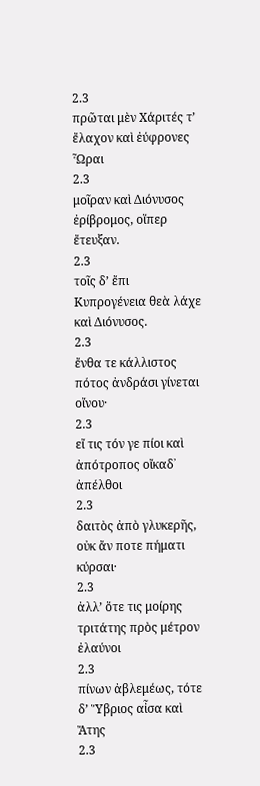2.3
πρῶται μὲν Χάριτές τ’ ἔλαχον καὶ ἐύφρονες Ὧραι
2.3
μοῖραν καὶ Διόνυσος ἐρίβρομος, οἵπερ ἔτευξαν.
2.3
τοῖς δ’ ἔπι Κυπρογένεια θεὰ λάχε καὶ Διόνυσος.
2.3
ἔνθα τε κάλλιστος πότος ἀνδράσι γίνεται οἴνου·
2.3
εἴ τις τόν γε πίοι καὶ ἀπότροπος οἴκαδ᾽ ἀπέλθοι
2.3
δαιτὸς ἀπὸ γλυκερῆς, οὐκ ἄν ποτε πήματι κύρσαι·
2.3
ἀλλ’ ὅτε τις μοίρης τριτάτης πρὸς μέτρον ἐλαύνοι
2.3
πίνων ἀβλεμέως, τότε δ’ Ὕβριος αἶσα καὶ Ἄτης
2.3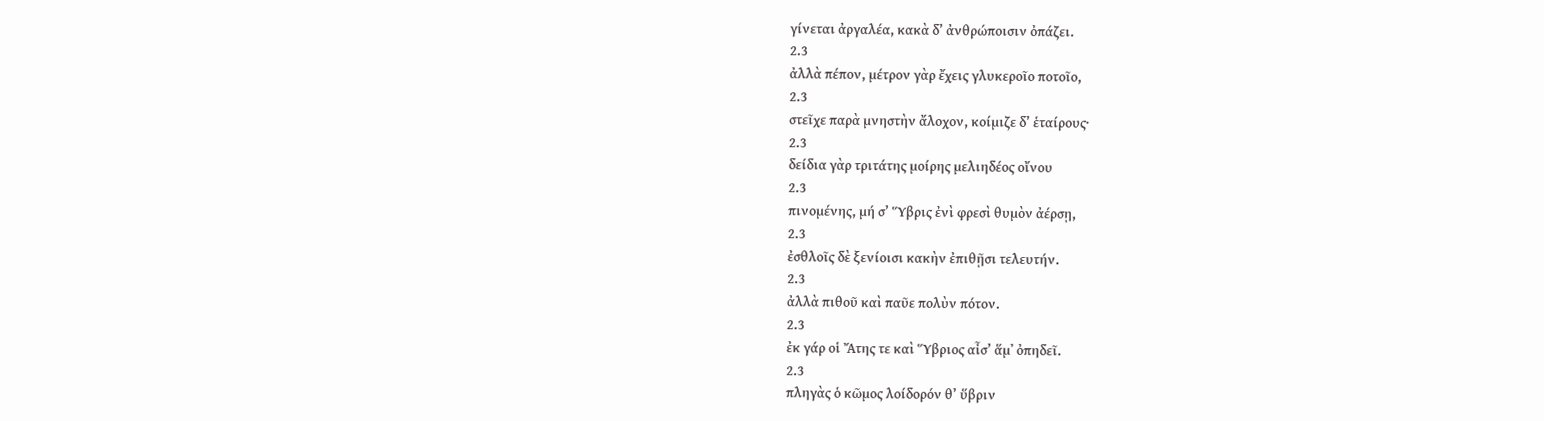γίνεται ἀργαλέα, κακὰ δ’ ἀνθρώποισιν ὀπάζει.
2.3
ἀλλὰ πέπον, μέτρον γὰρ ἔχεις γλυκεροῖο ποτοῖο,
2.3
στεῖχε παρὰ μνηστὴν ἄλοχον, κοίμιζε δ’ ἑταίρους·
2.3
δείδια γὰρ τριτάτης μοίρης μελιηδέος οἴνου
2.3
πινομένης, μή σ’ Ὕβρις ἐνὶ φρεσὶ θυμὸν ἀέρσῃ,
2.3
ἐσθλοῖς δὲ ξενίοισι κακὴν ἐπιθῇσι τελευτήν.
2.3
ἀλλὰ πιθοῦ καὶ παῦε πολὺν πότον.
2.3
ἐκ γάρ οἱ Ἄτης τε καὶ Ὕβριος αἶσ’ ἅμ᾽ ὀπηδεῖ.
2.3
πληγὰς ὁ κῶμος λοίδορόν θ’ ὕβριν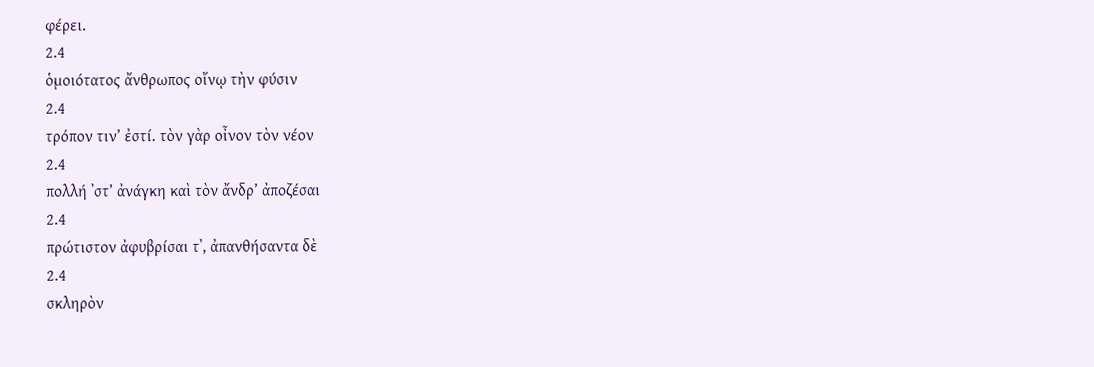φέρει.
2.4
ὁμοιότατος ἄνθρωπος οἴνῳ τὴν φύσιν
2.4
τρόπον τιν’ ἐστί. τὸν γὰρ οἶνον τὸν νέον
2.4
πολλή ᾽στ’ ἀνάγκη καὶ τὸν ἄνδρ’ ἀποζέσαι
2.4
πρώτιστον ἀφυβρίσαι τ᾽, ἀπανθήσαντα δὲ
2.4
σκληρὸν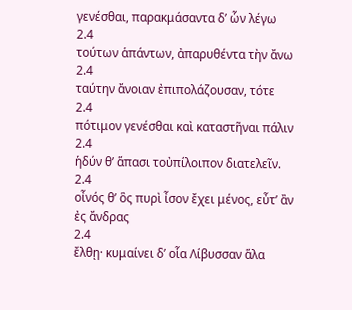γενέσθαι, παρακμάσαντα δ’ ὧν λέγω
2.4
τούτων ἁπάντων, ἀπαρυθέντα τὴν ἄνω
2.4
ταύτην ἄνοιαν ἐπιπολάζουσαν, τότε
2.4
πότιμον γενέσθαι καὶ καταστῆναι πάλιν
2.4
ἡδύν θ’ ἅπασι τοὐπίλοιπον διατελεῖν.
2.4
οἶνός θ’ ὃς πυρὶ ἶσον ἔχει μένος, εὖτ’ ἂν ἐς ἄνδρας
2.4
ἔλθῃ· κυμαίνει δ’ οἷα Λίβυσσαν ἅλα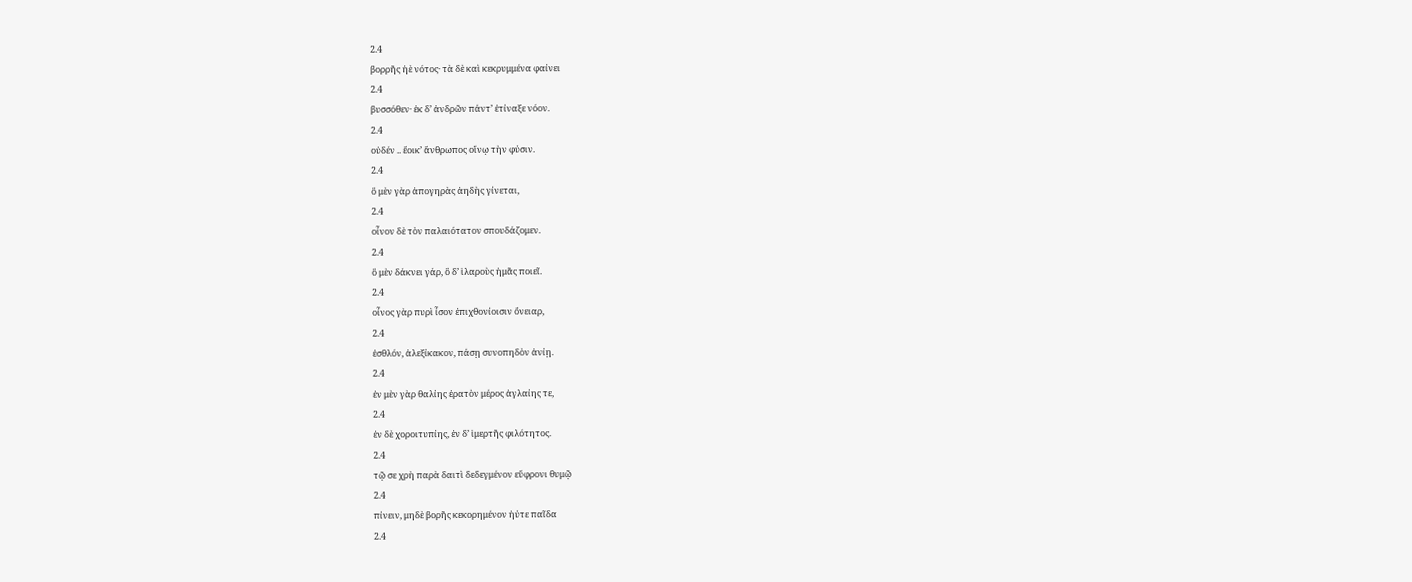2.4
βορρῆς ἠὲ νότος· τὰ δὲ καὶ κεκρυμμένα φαίνει
2.4
βυσσόθεν· ἐκ δ’ ἀνδρῶν πάντ’ ἐτίναξε νόον.
2.4
οὐδέν .. ἔοικ’ ἄνθρωπος οἴνῳ τὴν φύσιν.
2.4
ὃ μὲν γὰρ ἀπογηρὰς ἀηδὴς γίνεται,
2.4
οἶνον δὲ τὸν παλαιότατον σπουδάζομεν.
2.4
ὃ μὲν δάκνει γάρ, ὃ δ’ ἱλαροὺς ἡμᾶς ποιεῖ.
2.4
οἶνος γὰρ πυρὶ ἶσον ἐπιχθονίοισιν ὄνειαρ,
2.4
ἐσθλόν, ἀλεξίκακον, πάσῃ συνοπηδὸν ἀνίῃ.
2.4
ἐν μὲν γὰρ θαλίης ἐρατὸν μέρος ἀγλαίης τε,
2.4
ἐν δὲ χοροιτυπίης, ἐν δ’ ἱμερτῆς φιλότητος.
2.4
τῷ σε χρὴ παρὰ δαιτὶ δεδεγμένον εὔφρονι θυμῷ
2.4
πίνειν, μηδὲ βορῆς κεκορημένον ἠύτε παῖδα
2.4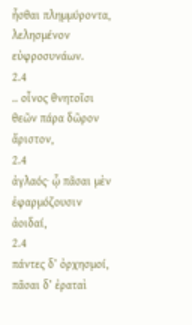ἧσθαι πλημμύροντα, λελησμένον εὐφροσυνάων.
2.4
.. οἶνος θνητοῖσι θεῶν πάρα δῶρον ἄριστον,
2.4
ἀγλαός· ᾧ πᾶσαι μὲν ἐφαρμόζουσιν ἀοιδαί,
2.4
πάντες δ’ ὀρχησμοί, πᾶσαι δ’ ἐραταὶ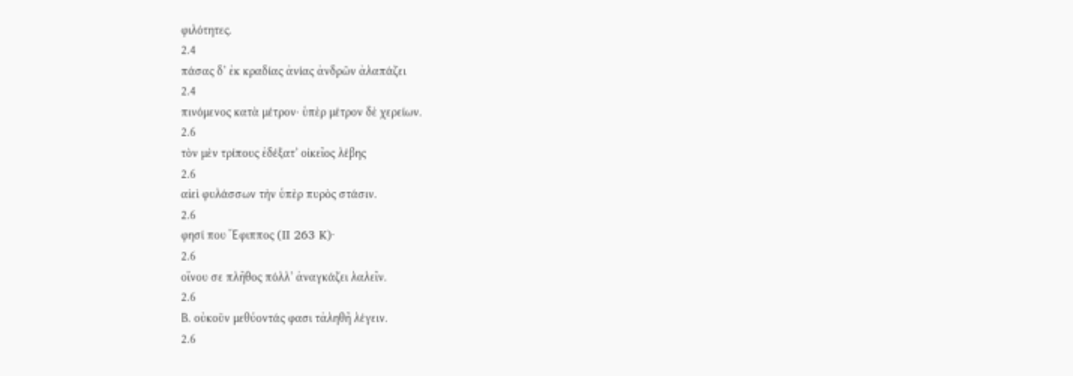φιλότητες.
2.4
πάσας δ’ ἐκ κραδίας ἀνίας ἀνδρῶν ἀλαπάζει
2.4
πινόμενος κατὰ μέτρον· ὑπὲρ μέτρον δὲ χερείων.
2.6
τὸν μὲν τρίπους ἐδέξατ’ οἰκεῖος λέβης
2.6
αἰεὶ φυλάσσων τὴν ὑπὲρ πυρὸς στάσιν.
2.6
φησί που Ἔφιππος (II 263 K)·
2.6
οἴνου σε πλῆθος πόλλ’ ἀναγκάζει λαλεῖν.
2.6
Β. οὐκοῦν μεθύοντάς φασι τἀληθῆ λέγειν.
2.6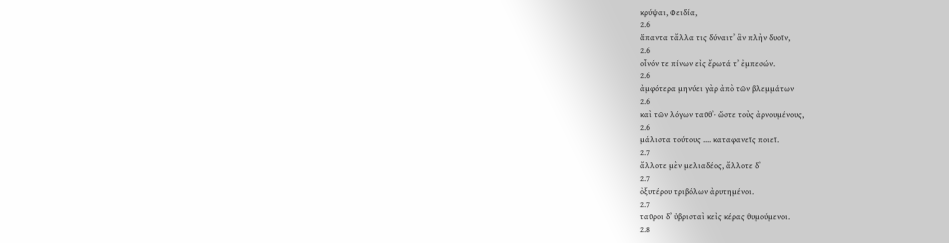κρύψαι, Φειδία,
2.6
ἅπαντα τἄλλα τις δύναιτ’ ἂν πλὴν δυοῖν,
2.6
οἶνόν τε πίνων εἰς ἔρωτά τ’ ἐμπεσών.
2.6
ἀμφότερα μηνύει γὰρ ἀπὸ τῶν βλεμμάτων
2.6
καὶ τῶν λόγων ταῦθ᾽· ὥστε τοὺς ἀρνουμένους,
2.6
μάλιστα τούτους .... καταφανεῖς ποιεῖ.
2.7
ἄλλοτε μὲν μελιαδέος, ἄλλοτε δ᾽
2.7
ὀξυτέρου τριβόλων ἀρυτημένοι.
2.7
ταῦροι δ’ ὑβρισταὶ κεἰς κέρας θυμούμενοι.
2.8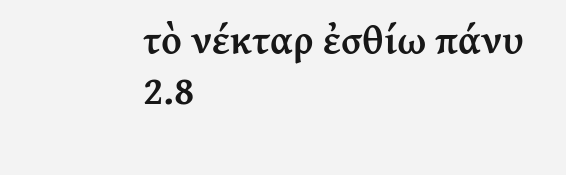τὸ νέκταρ ἐσθίω πάνυ
2.8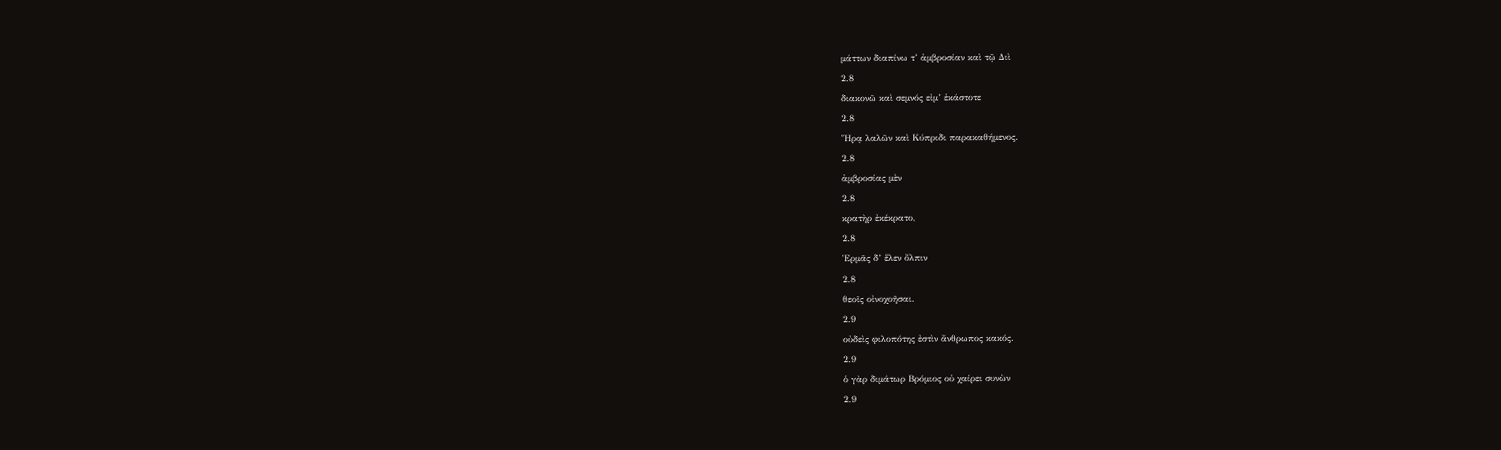μάττων διαπίνω τ’ ἀμβροσίαν καὶ τῷ Διὶ
2.8
διακονῶ καὶ σεμνός εἰμ’ ἑκάστοτε
2.8
Ἥρᾳ λαλῶν καὶ Κύπριδι παρακαθήμενος.
2.8
ἀμβροσίας μὲν
2.8
κρατὴρ ἐκέκρατο,
2.8
Ἑρμᾶς δ’ ἕλεν ὄλπιν
2.8
θεοῖς οἰνοχοῆσαι.
2.9
οὐδεὶς φιλοπότης ἐστὶν ἄνθρωπος κακός.
2.9
ὁ γὰρ διμάτωρ Βρόμιος οὐ χαίρει συνὼν
2.9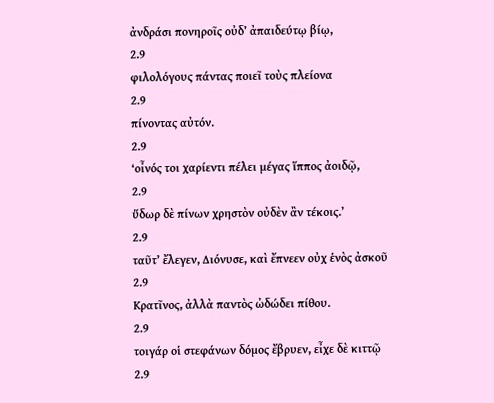ἀνδράσι πονηροῖς οὐδ’ ἀπαιδεύτῳ βίῳ,
2.9
φιλολόγους πάντας ποιεῖ τοὺς πλείονα
2.9
πίνοντας αὐτόν.
2.9
‘οἶνός τοι χαρίεντι πέλει μέγας ἵππος ἀοιδῷ,
2.9
ὕδωρ δὲ πίνων χρηστὸν οὐδὲν ἂν τέκοις.’
2.9
ταῦτ’ ἔλεγεν, Διόνυσε, καὶ ἔπνεεν οὐχ ἑνὸς ἀσκοῦ
2.9
Κρατῖνος, ἀλλὰ παντὸς ὠδώδει πίθου.
2.9
τοιγάρ οἱ στεφάνων δόμος ἔβρυεν, εἶχε δὲ κιττῷ
2.9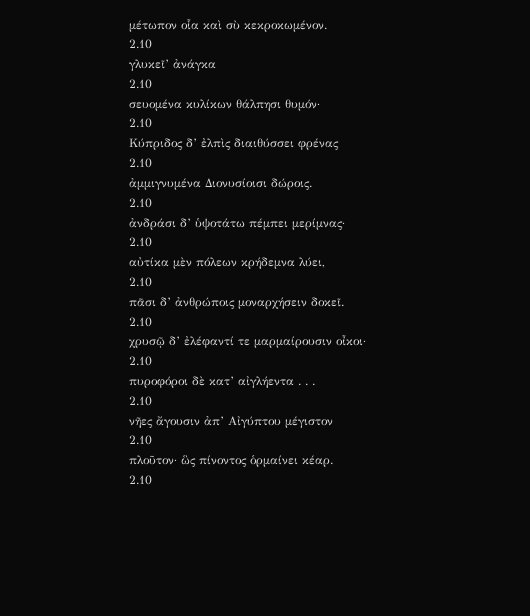μέτωπον οἷα καὶ σὺ κεκροκωμένον.
2.10
γλυκεῖ’ ἀνάγκα
2.10
σευομένα κυλίκων θάλπησι θυμόν·
2.10
Κύπριδος δ’ ἐλπὶς διαιθύσσει φρένας
2.10
ἀμμιγνυμένα Διονυσίοισι δώροις.
2.10
ἀνδράσι δ’ ὑψοτάτω πέμπει μερίμνας·
2.10
αὐτίκα μὲν πόλεων κρήδεμνα λύει,
2.10
πᾶσι δ’ ἀνθρώποις μοναρχήσειν δοκεῖ.
2.10
χρυσῷ δ’ ἐλέφαντί τε μαρμαίρουσιν οἶκοι·
2.10
πυροφόροι δὲ κατ’ αἰγλήεντα . . .
2.10
νῆες ἄγουσιν ἀπ’ Αἰγύπτου μέγιστον
2.10
πλοῦτον· ὣς πίνοντος ὁρμαίνει κέαρ.
2.10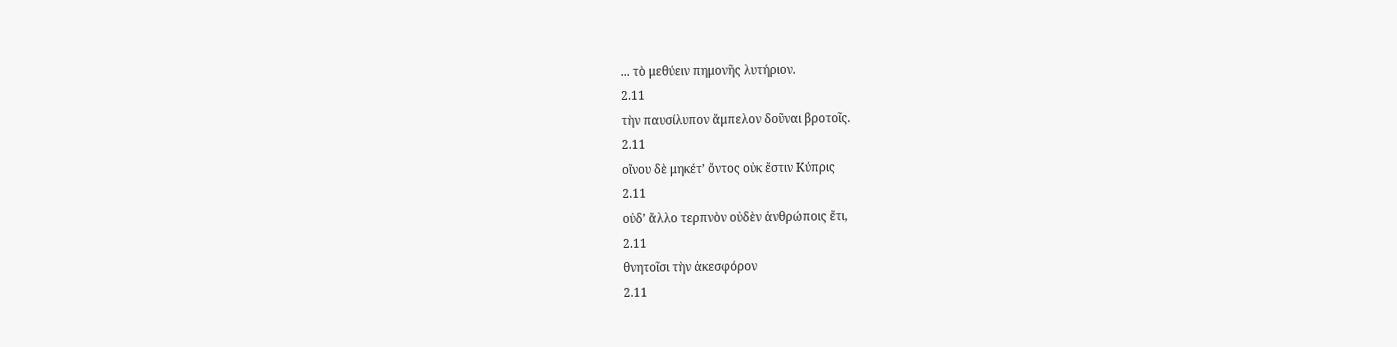... τὸ μεθύειν πημονῆς λυτήριον.
2.11
τὴν παυσίλυπον ἄμπελον δοῦναι βροτοῖς.
2.11
οἴνου δὲ μηκέτ’ ὄντος οὐκ ἔστιν Κύπρις
2.11
οὐδ’ ἄλλο τερπνὸν οὐδὲν ἀνθρώποις ἔτι,
2.11
θνητοῖσι τὴν ἀκεσφόρον
2.11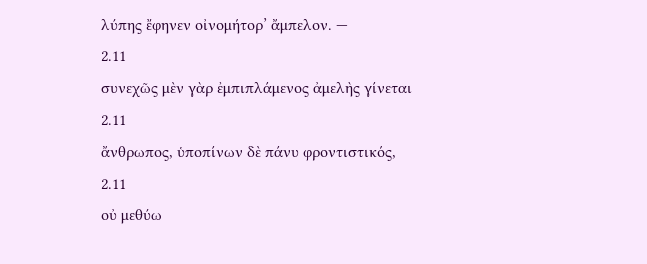λύπης ἔφηνεν οἰνομήτορ’ ἄμπελον. —
2.11
συνεχῶς μὲν γὰρ ἐμπιπλάμενος ἀμελὴς γίνεται
2.11
ἄνθρωπος, ὑποπίνων δὲ πάνυ φροντιστικός,
2.11
οὐ μεθύω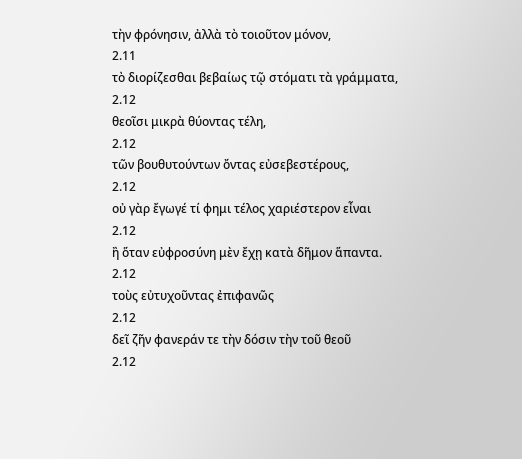τὴν φρόνησιν, ἀλλὰ τὸ τοιοῦτον μόνον,
2.11
τὸ διορίζεσθαι βεβαίως τῷ στόματι τὰ γράμματα,
2.12
θεοῖσι μικρὰ θύοντας τέλη,
2.12
τῶν βουθυτούντων ὄντας εὐσεβεστέρους,
2.12
οὐ γὰρ ἔγωγέ τί φημι τέλος χαριέστερον εἶναι
2.12
ἢ ὅταν εὐφροσύνη μὲν ἔχῃ κατὰ δῆμον ἅπαντα.
2.12
τοὺς εὐτυχοῦντας ἐπιφανῶς
2.12
δεῖ ζῆν φανεράν τε τὴν δόσιν τὴν τοῦ θεοῦ
2.12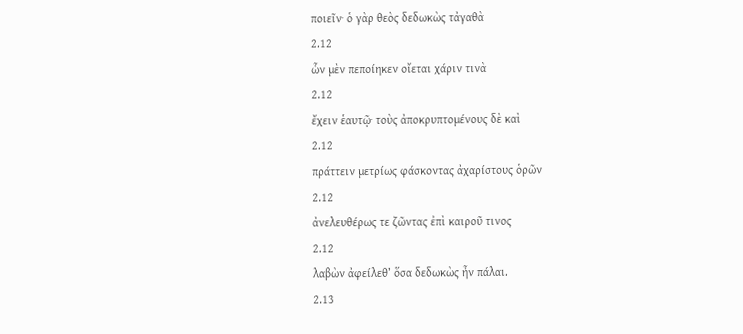ποιεῖν· ὁ γὰρ θεὸς δεδωκὼς τἀγαθὰ
2.12
ὧν μὲν πεποίηκεν οἴεται χάριν τινὰ
2.12
ἔχειν ἑαυτῷ· τοὺς ἀποκρυπτομένους δὲ καὶ
2.12
πράττειν μετρίως φάσκοντας ἀχαρίστους ὁρῶν
2.12
ἀνελευθέρως τε ζῶντας ἐπὶ καιροῦ τινος
2.12
λαβὼν ἀφείλεθ’ ὅσα δεδωκὼς ἦν πάλαι.
2.13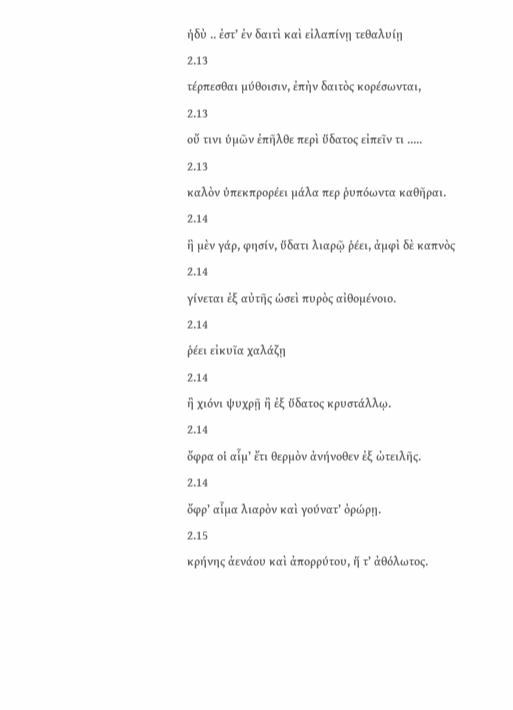ἡδὺ .. ἐστ’ ἐν δαιτὶ καὶ εἰλαπίνῃ τεθαλυίῃ
2.13
τέρπεσθαι μύθοισιν, ἐπὴν δαιτὸς κορέσωνται,
2.13
οὔ τινι ὑμῶν ἐπῆλθε περὶ ὕδατος εἰπεῖν τι .....
2.13
καλὸν ὑπεκπρορέει μάλα περ ῥυπόωντα καθῆραι.
2.14
ἣ μὲν γάρ, φησίν, ὕδατι λιαρῷ ῥέει, ἀμφὶ δὲ καπνὸς
2.14
γίνεται ἐξ αὐτῆς ὡσεὶ πυρὸς αἰθομένοιο.
2.14
ῥέει εἰκυῖα χαλάζῃ
2.14
ἢ χιόνι ψυχρῇ ἢ ἐξ ὕδατος κρυστάλλῳ.
2.14
ὄφρα οἱ αἷμ’ ἔτι θερμὸν ἀνήνοθεν ἐξ ὠτειλῆς.
2.14
ὄφρ’ αἷμα λιαρὸν καὶ γούνατ’ ὀρώρῃ.
2.15
κρήνης ἀενάου καὶ ἀπορρύτου, ἥ τ’ ἀθόλωτος.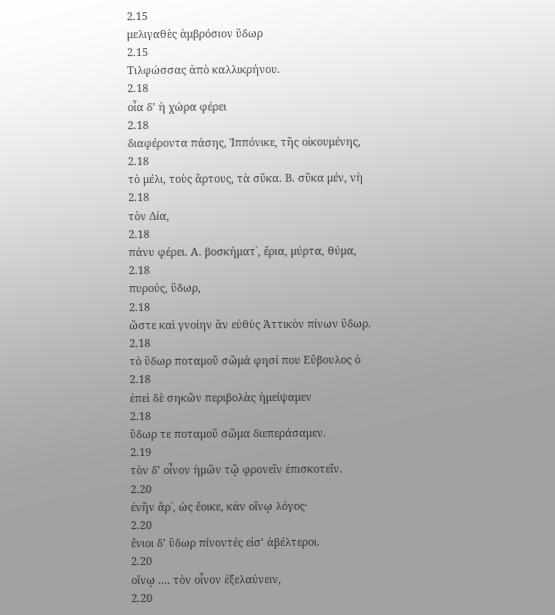2.15
μελιγαθὲς ἀμβρόσιον ὕδωρ
2.15
Τιλφώσσας ἀπὸ καλλικρήνου.
2.18
οἷα δ’ ἡ χώρα φέρει
2.18
διαφέροντα πάσης, Ἱππόνικε, τῆς οἰκουμένης,
2.18
τὸ μέλι, τοὺς ἄρτους, τὰ σῦκα. Β. σῦκα μέν, νὴ
2.18
τὸν Δία,
2.18
πάνυ φέρει. Α. βοσκήματ᾽, ἔρια, μύρτα, θύμα,
2.18
πυρούς, ὕδωρ,
2.18
ὥστε καὶ γνοίην ἂν εὐθὺς Ἀττικὸν πίνων ὕδωρ.
2.18
τὸ ὕδωρ ποταμοῦ σῶμά φησί που Εὔβουλος ὁ
2.18
ἐπεὶ δὲ σηκῶν περιβολὰς ἠμείψαμεν
2.18
ὕδωρ τε ποταμοῦ σῶμα διεπεράσαμεν.
2.19
τὸν δ’ οἶνον ἡμῶν τῷ φρονεῖν ἐπισκοτεῖν.
2.20
ἐνῆν ἄρ᾽, ὡς ἔοικε, κἀν οἴνῳ λόγος·
2.20
ἔνιοι δ’ ὕδωρ πίνοντές εἰσ’ ἀβέλτεροι.
2.20
οἴνῳ .... τὸν οἶνον ἐξελαύνειν,
2.20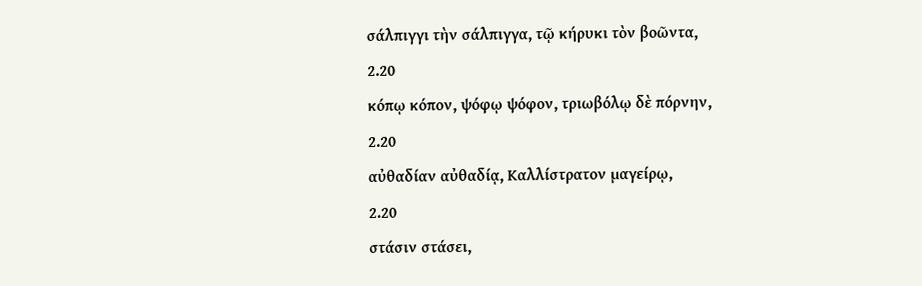σάλπιγγι τὴν σάλπιγγα, τῷ κήρυκι τὸν βοῶντα,
2.20
κόπῳ κόπον, ψόφῳ ψόφον, τριωβόλῳ δὲ πόρνην,
2.20
αὐθαδίαν αὐθαδίᾳ, Καλλίστρατον μαγείρῳ,
2.20
στάσιν στάσει,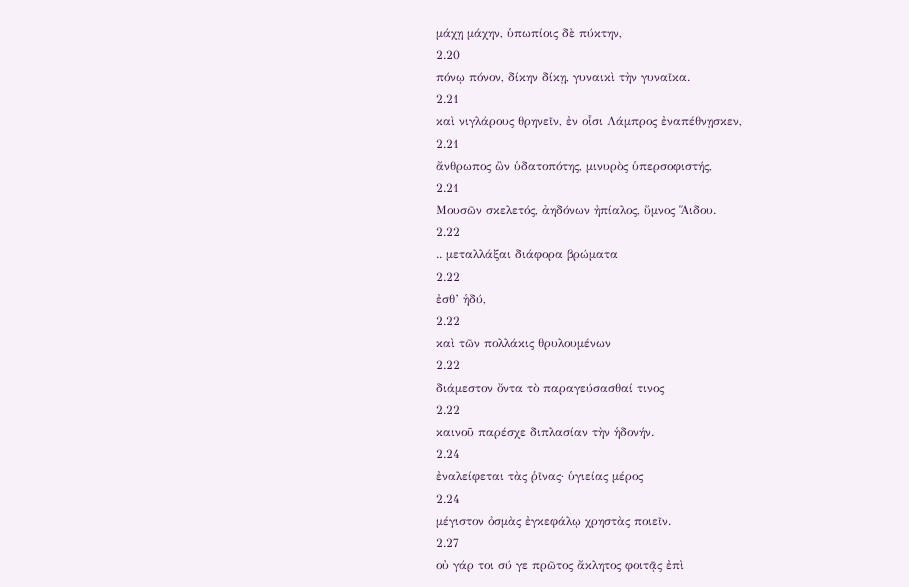μάχῃ μάχην, ὑπωπίοις δὲ πύκτην,
2.20
πόνῳ πόνον, δίκην δίκῃ, γυναικὶ τὴν γυναῖκα.
2.21
καὶ νιγλάρους θρηνεῖν, ἐν οἷσι Λάμπρος ἐναπέθνῃσκεν,
2.21
ἄνθρωπος ὢν ὑδατοπότης, μινυρὸς ὑπερσοφιστής,
2.21
Μουσῶν σκελετός, ἀηδόνων ἠπίαλος, ὕμνος Ἅιδου.
2.22
.. μεταλλάξαι διάφορα βρώματα
2.22
ἐσθ’ ἡδύ,
2.22
καὶ τῶν πολλάκις θρυλουμένων
2.22
διάμεστον ὄντα τὸ παραγεύσασθαί τινος
2.22
καινοῦ παρέσχε διπλασίαν τὴν ἡδονήν.
2.24
ἐναλείφεται τὰς ῥῖνας· ὑγιείας μέρος
2.24
μέγιστον ὀσμὰς ἐγκεφάλῳ χρηστὰς ποιεῖν.
2.27
οὐ γάρ τοι σύ γε πρῶτος ἄκλητος φοιτᾷς ἐπὶ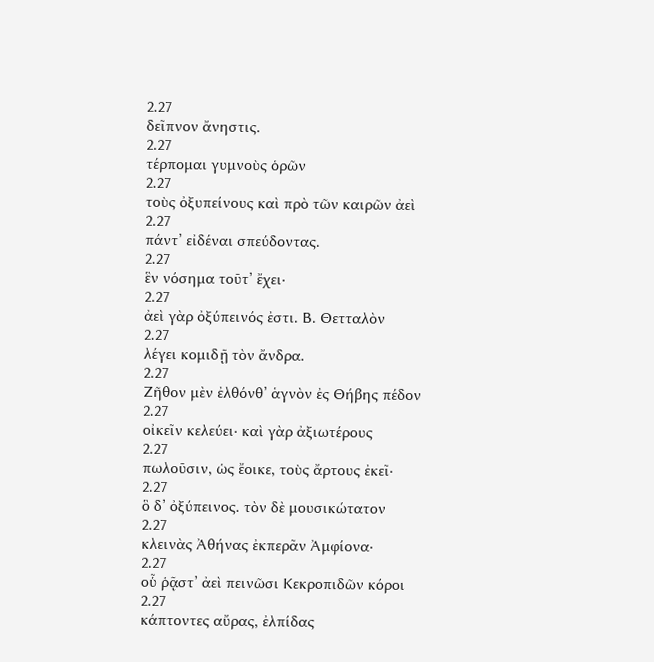2.27
δεῖπνον ἄνηστις.
2.27
τέρπομαι γυμνοὺς ὁρῶν
2.27
τοὺς ὀξυπείνους καὶ πρὸ τῶν καιρῶν ἀεὶ
2.27
πάντ’ εἰδέναι σπεύδοντας.
2.27
ἓν νόσημα τοῦτ’ ἔχει·
2.27
ἀεὶ γὰρ ὀξύπεινός ἐστι. Β. Θετταλὸν
2.27
λέγει κομιδῇ τὸν ἄνδρα.
2.27
Ζῆθον μὲν ἐλθόνθ’ ἁγνὸν ἐς Θήβης πέδον
2.27
οἰκεῖν κελεύει· καὶ γὰρ ἀξιωτέρους
2.27
πωλοῦσιν, ὡς ἔοικε, τοὺς ἄρτους ἐκεῖ·
2.27
ὃ δ’ ὀξύπεινος. τὸν δὲ μουσικώτατον
2.27
κλεινὰς Ἀθήνας ἐκπερᾶν Ἀμφίονα·
2.27
οὗ ῥᾷστ’ ἀεὶ πεινῶσι Κεκροπιδῶν κόροι
2.27
κάπτοντες αὔρας, ἐλπίδας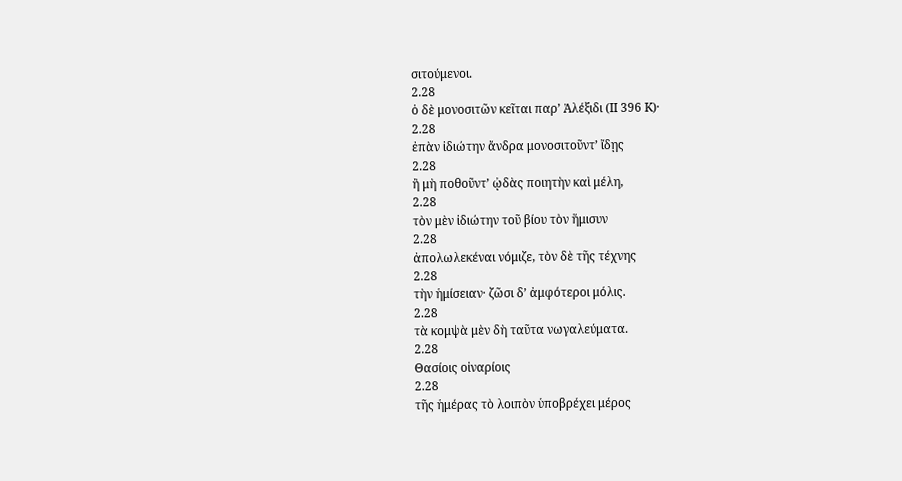σιτούμενοι.
2.28
ὁ δὲ μονοσιτῶν κεῖται παρ’ Ἀλέξιδι (II 396 K)·
2.28
ἐπὰν ἰδιώτην ἄνδρα μονοσιτοῦντ’ ἴδῃς
2.28
ἢ μὴ ποθοῦντ’ ᾠδὰς ποιητὴν καὶ μέλη,
2.28
τὸν μὲν ἰδιώτην τοῦ βίου τὸν ἥμισυν
2.28
ἀπολωλεκέναι νόμιζε, τὸν δὲ τῆς τέχνης
2.28
τὴν ἡμίσειαν· ζῶσι δ’ ἀμφότεροι μόλις.
2.28
τὰ κομψὰ μὲν δὴ ταῦτα νωγαλεύματα.
2.28
Θασίοις οἰναρίοις
2.28
τῆς ἡμέρας τὸ λοιπὸν ὑποβρέχει μέρος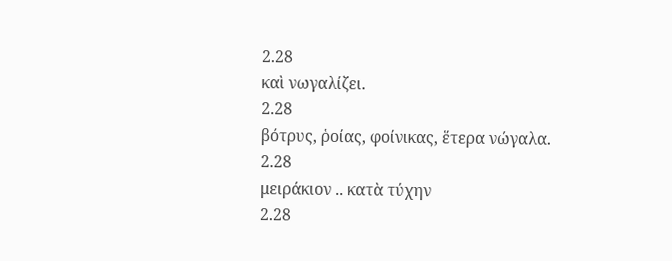2.28
καὶ νωγαλίζει.
2.28
βότρυς, ῥοίας, φοίνικας, ἕτερα νώγαλα.
2.28
μειράκιον .. κατὰ τύχην
2.28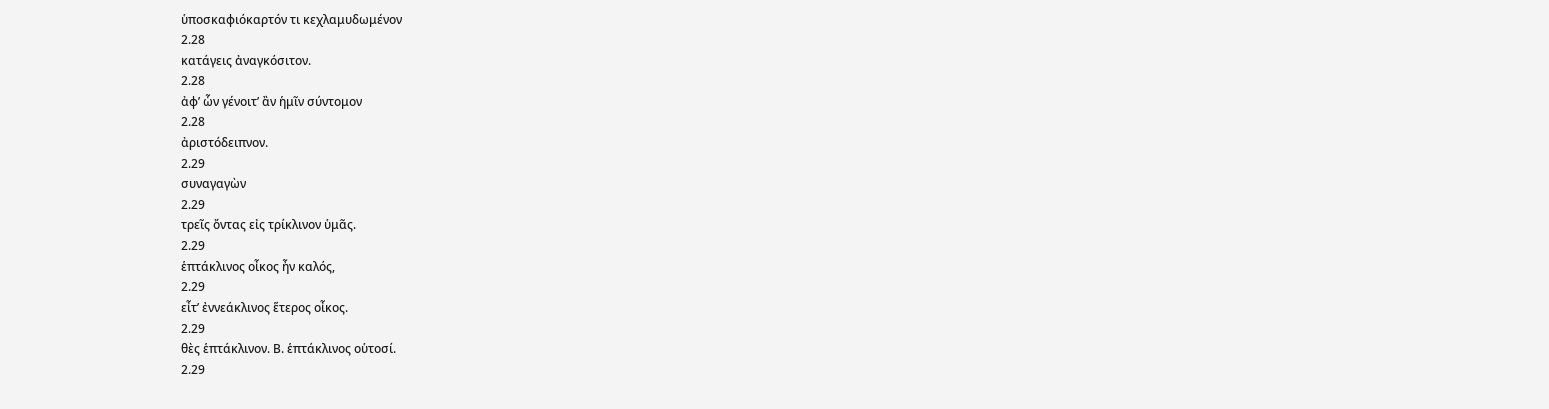ὑποσκαφιόκαρτόν τι κεχλαμυδωμένον
2.28
κατάγεις ἀναγκόσιτον.
2.28
ἀφ’ ὧν γένοιτ’ ἂν ἡμῖν σύντομον
2.28
ἀριστόδειπνον.
2.29
συναγαγὼν
2.29
τρεῖς ὄντας εἰς τρίκλινον ὑμᾶς.
2.29
ἑπτάκλινος οἶκος ἦν καλός,
2.29
εἶτ’ ἐννεάκλινος ἕτερος οἶκος.
2.29
θὲς ἑπτάκλινον. Β. ἑπτάκλινος οὑτοσί.
2.29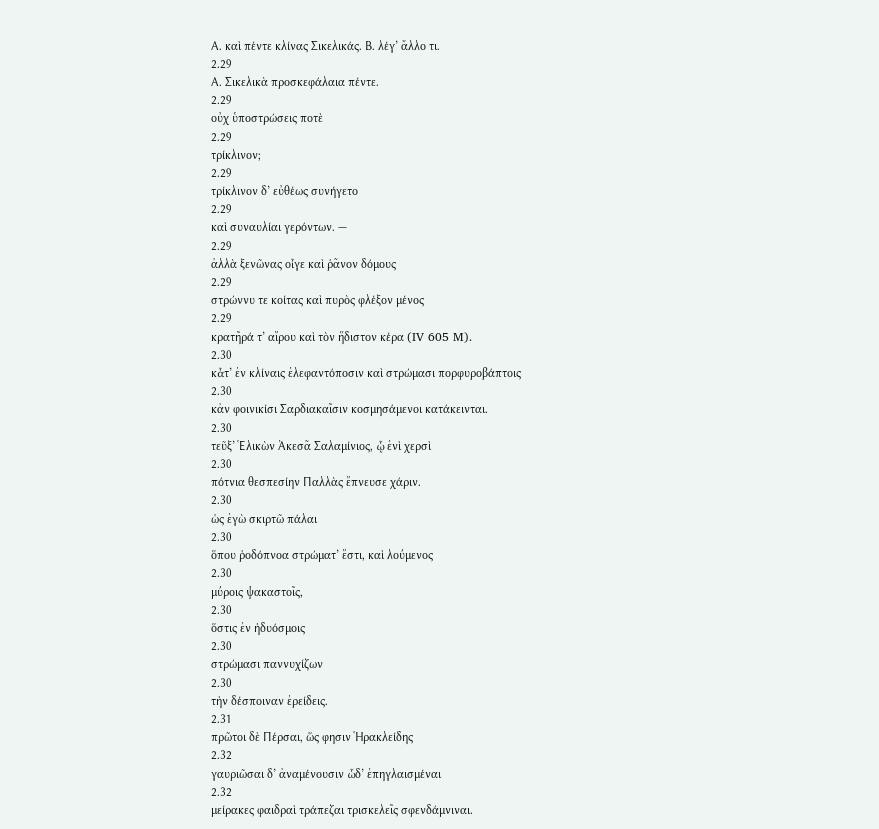Α. καὶ πέντε κλίνας Σικελικάς. Β. λέγ’ ἄλλο τι.
2.29
Α. Σικελικὰ προσκεφάλαια πέντε.
2.29
οὐχ ὑποστρώσεις ποτὲ
2.29
τρίκλινον;
2.29
τρίκλινον δ’ εὐθέως συνήγετο
2.29
καὶ συναυλίαι γερόντων. —
2.29
ἀλλὰ ξενῶνας οἶγε καὶ ῥᾶνον δόμους
2.29
στρώννυ τε κοίτας καὶ πυρὸς φλέξον μένος
2.29
κρατῆρά τ’ αἴρου καὶ τὸν ἥδιστον κέρα (IV 605 M).
2.30
κἆτ’ ἐν κλίναις ἐλεφαντόποσιν καὶ στρώμασι πορφυροβάπτοις
2.30
κἀν φοινικίσι Σαρδιακαῖσιν κοσμησάμενοι κατάκεινται.
2.30
τεῦξ’ Ἑλικὼν Ἀκεσᾶ Σαλαμίνιος, ᾧ ἐνὶ χερσὶ
2.30
πότνια θεσπεσίην Παλλὰς ἔπνευσε χάριν.
2.30
ὡς ἐγὼ σκιρτῶ πάλαι
2.30
ὅπου ῥοδόπνοα στρώματ’ ἔστι, καὶ λούμενος
2.30
μύροις ψακαστοῖς,
2.30
ὅστις ἐν ἡδυόσμοις
2.30
στρώμασι παννυχίζων
2.30
τὴν δέσποιναν ἐρείδεις.
2.31
πρῶτοι δὲ Πέρσαι, ὥς φησιν Ἡρακλείδης
2.32
γαυριῶσαι δ’ ἀναμένουσιν ὧδ’ ἐπηγλαισμέναι
2.32
μείρακες φαιδραὶ τράπεζαι τρισκελεῖς σφενδάμνιναι.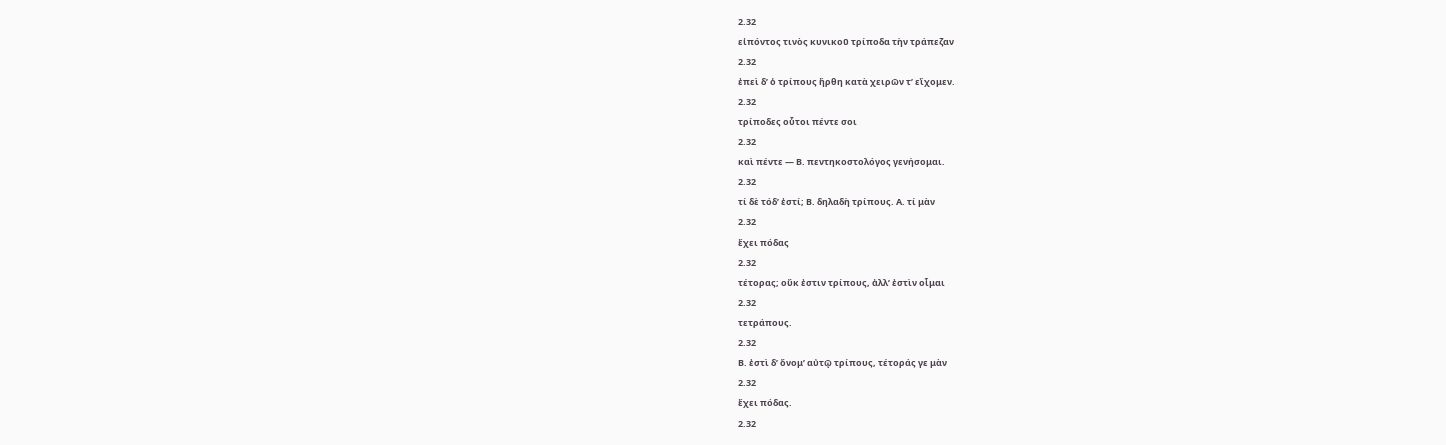2.32
εἰπόντος τινὸς κυνικοῦ τρίποδα τὴν τράπεζαν
2.32
ἐπεὶ δ’ ὁ τρίπους ἤρθη κατὰ χειρῶν τ’ εἴχομεν.
2.32
τρίποδες οὗτοι πέντε σοι
2.32
καὶ πέντε — Β. πεντηκοστολόγος γενήσομαι.
2.32
τί δὲ τόδ’ ἐστί; Β. δηλαδὴ τρίπους. Α. τί μὰν
2.32
ἔχει πόδας
2.32
τέτορας; οὔκ ἐστιν τρίπους, ἀλλ’ ἐστὶν οἶμαι
2.32
τετράπους.
2.32
Β. ἐστὶ δ’ ὄνομ’ αὐτῷ τρίπους, τέτοράς γε μὰν
2.32
ἔχει πόδας.
2.32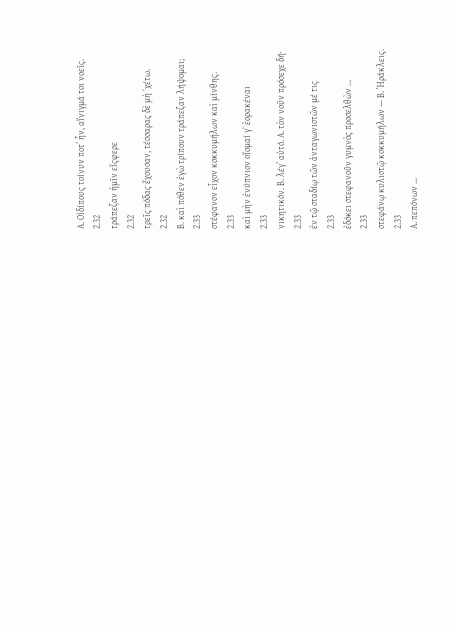Α. Οἰδίπους τοίνυν ποτ’ ἦν, αἴνιγμά τοι νοεῖς.
2.32
τράπεζαν ἡμῖν εἴςφερε
2.32
τρεῖς πόδας ἔχουσαν, τέσσαρας δὲ μὴ ᾽χέτω.
2.32
Β. καὶ πόθεν ἐγὼ τρίπουν τράπεζαν λήψομαι;
2.33
στέφανον εἶχον κοκκυμήλων καὶ μίνθης.
2.33
καὶ μὴν ἐνύπνιον οἴομαί γ᾽ ἑορακέναι
2.33
νικητικόν. Β. λέγ’ αὐτό. Α. τὸν νοῦν πρόσεχε δή·
2.33
ἐν τῷ σταδίῳ τῶν ἀνταγωνιστῶν μέ τις
2.33
ἐδόκει στεφανοῦν γυμνὸς προσελθὼν ...
2.33
στεφάνῳ κυλιστῷ κοκκυμήλων — Β. Ἡράκλεις.
2.33
Α. πεπόνων ...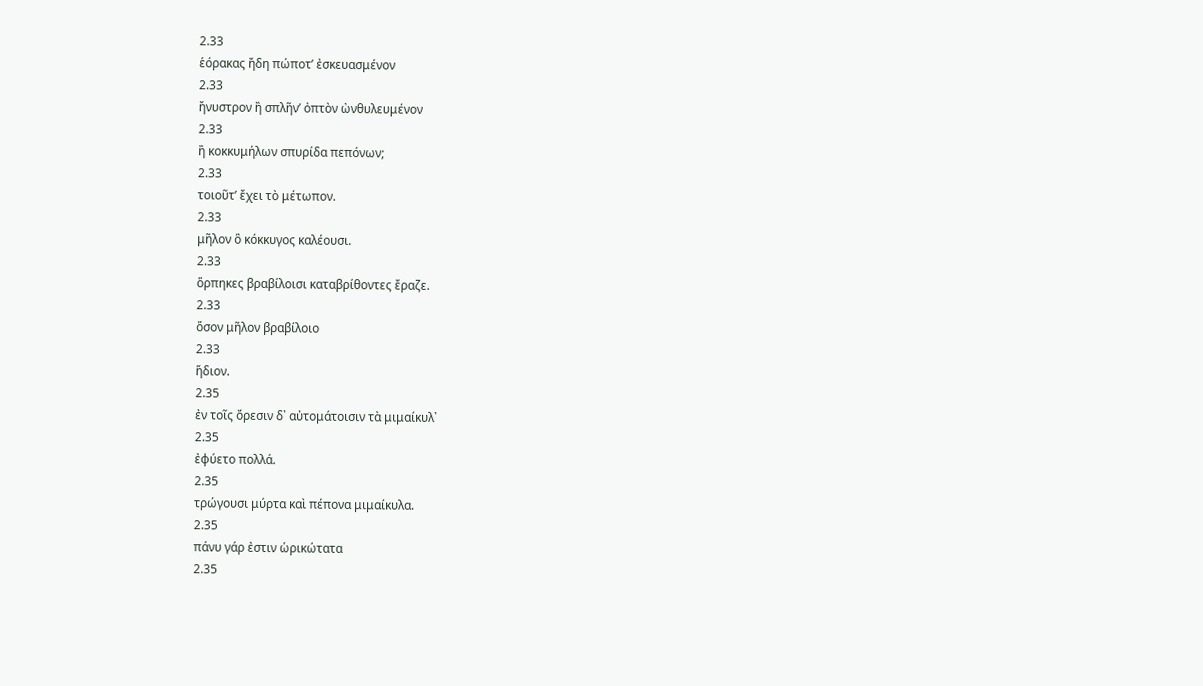2.33
ἑόρακας ἤδη πώποτ’ ἐσκευασμένον
2.33
ἤνυστρον ἢ σπλῆν’ ὀπτὸν ὠνθυλευμένον
2.33
ἢ κοκκυμήλων σπυρίδα πεπόνων;
2.33
τοιοῦτ’ ἔχει τὸ μέτωπον.
2.33
μῆλον ὃ κόκκυγος καλέουσι.
2.33
ὅρπηκες βραβίλοισι καταβρίθοντες ἔραζε.
2.33
ὅσον μῆλον βραβίλοιο
2.33
ἥδιον.
2.35
ἐν τοῖς ὄρεσιν δ᾽ αὐτομάτοισιν τὰ μιμαίκυλ᾽
2.35
ἐφύετο πολλά.
2.35
τρώγουσι μύρτα καὶ πέπονα μιμαίκυλα.
2.35
πάνυ γάρ ἐστιν ὡρικώτατα
2.35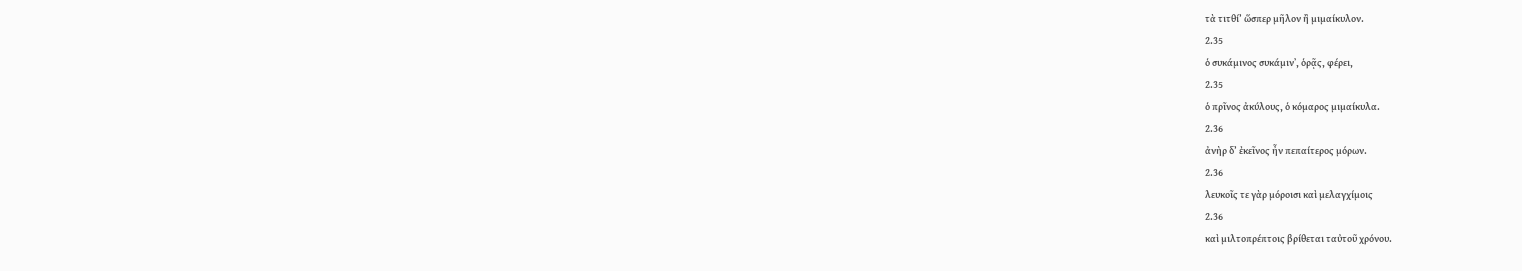τὰ τιτθί’ ὥσπερ μῆλον ἢ μιμαίκυλον.
2.35
ὁ συκάμινος συκάμιν᾽, ὁρᾷς, φέρει,
2.35
ὁ πρῖνος ἀκύλους, ὁ κόμαρος μιμαίκυλα.
2.36
ἀνὴρ δ’ ἐκεῖνος ἦν πεπαίτερος μόρων.
2.36
λευκοῖς τε γὰρ μόροισι καὶ μελαγχίμοις
2.36
καὶ μιλτοπρέπτοις βρίθεται ταὐτοῦ χρόνου.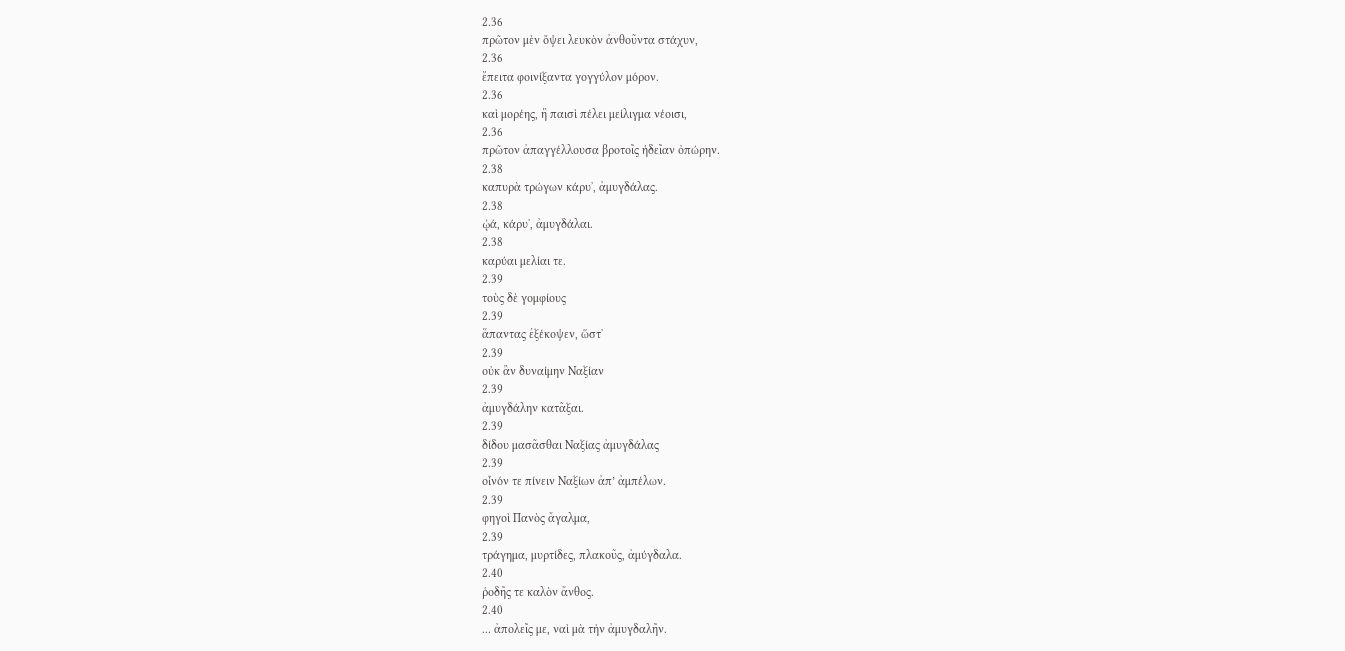2.36
πρῶτον μὲν ὄψει λευκὸν ἀνθοῦντα στάχυν,
2.36
ἔπειτα φοινίξαντα γογγύλον μόρον.
2.36
καὶ μορέης, ἣ παισὶ πέλει μείλιγμα νέοισι,
2.36
πρῶτον ἀπαγγέλλουσα βροτοῖς ἡδεῖαν ὀπώρην.
2.38
καπυρὰ τρώγων κάρυ᾽, ἀμυγδάλας.
2.38
ᾠά, κάρυ᾽, ἀμυγδάλαι.
2.38
καρύαι μελίαι τε.
2.39
τοὺς δὲ γομφίους
2.39
ἅπαντας ἐξέκοψεν, ὥστ᾽
2.39
οὐκ ἂν δυναίμην Ναξίαν
2.39
ἀμυγδάλην κατᾶξαι.
2.39
δίδου μασᾶσθαι Ναξίας ἀμυγδάλας
2.39
οἶνόν τε πίνειν Ναξίων ἀπ’ ἀμπέλων.
2.39
φηγοὶ Πανὸς ἄγαλμα,
2.39
τράγημα, μυρτίδες, πλακοῦς, ἀμύγδαλα.
2.40
ῥοδῆς τε καλὸν ἄνθος.
2.40
... ἀπολεῖς με, ναὶ μὰ τὴν ἀμυγδαλῆν.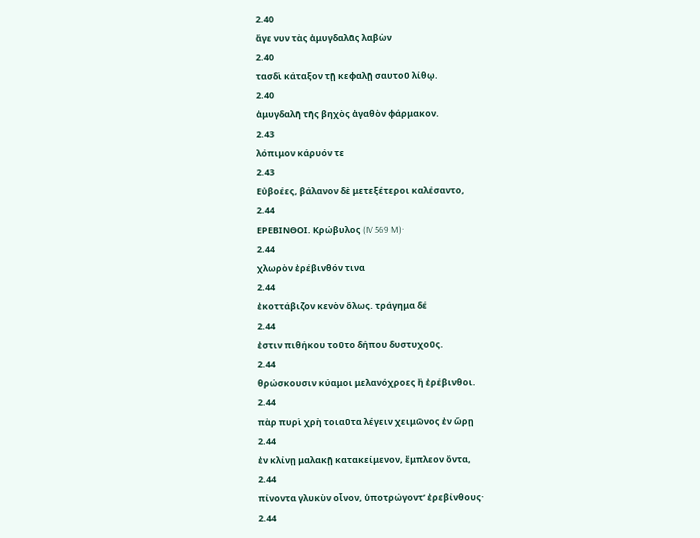2.40
ἄγε νυν τὰς ἀμυγδαλᾶς λαβὼν
2.40
τασδὶ κάταξον τῇ κεφαλῇ σαυτοῦ λίθῳ.
2.40
ἀμυγδαλῆ τῆς βηχὸς ἀγαθὸν φάρμακον.
2.43
λόπιμον κάρυόν τε
2.43
Εὐβοέες, βάλανον δὲ μετεξέτεροι καλέσαντο,
2.44
ΕΡΕΒΙΝΘΟΙ. Κρώβυλος (IV 569 M)·
2.44
χλωρὸν ἐρέβινθόν τινα
2.44
ἐκοττάβιζον κενὸν ὅλως. τράγημα δέ
2.44
ἐστιν πιθήκου τοῦτο δήπου δυστυχοῦς.
2.44
θρώσκουσιν κύαμοι μελανόχροες ἢ ἐρέβινθοι.
2.44
πὰρ πυρὶ χρὴ τοιαῦτα λέγειν χειμῶνος ἐν ὥρῃ
2.44
ἐν κλίνῃ μαλακῇ κατακείμενον, ἔμπλεον ὄντα,
2.44
πίνοντα γλυκὺν οἶνον, ὑποτρώγοντ’ ἐρεβίνθους·
2.44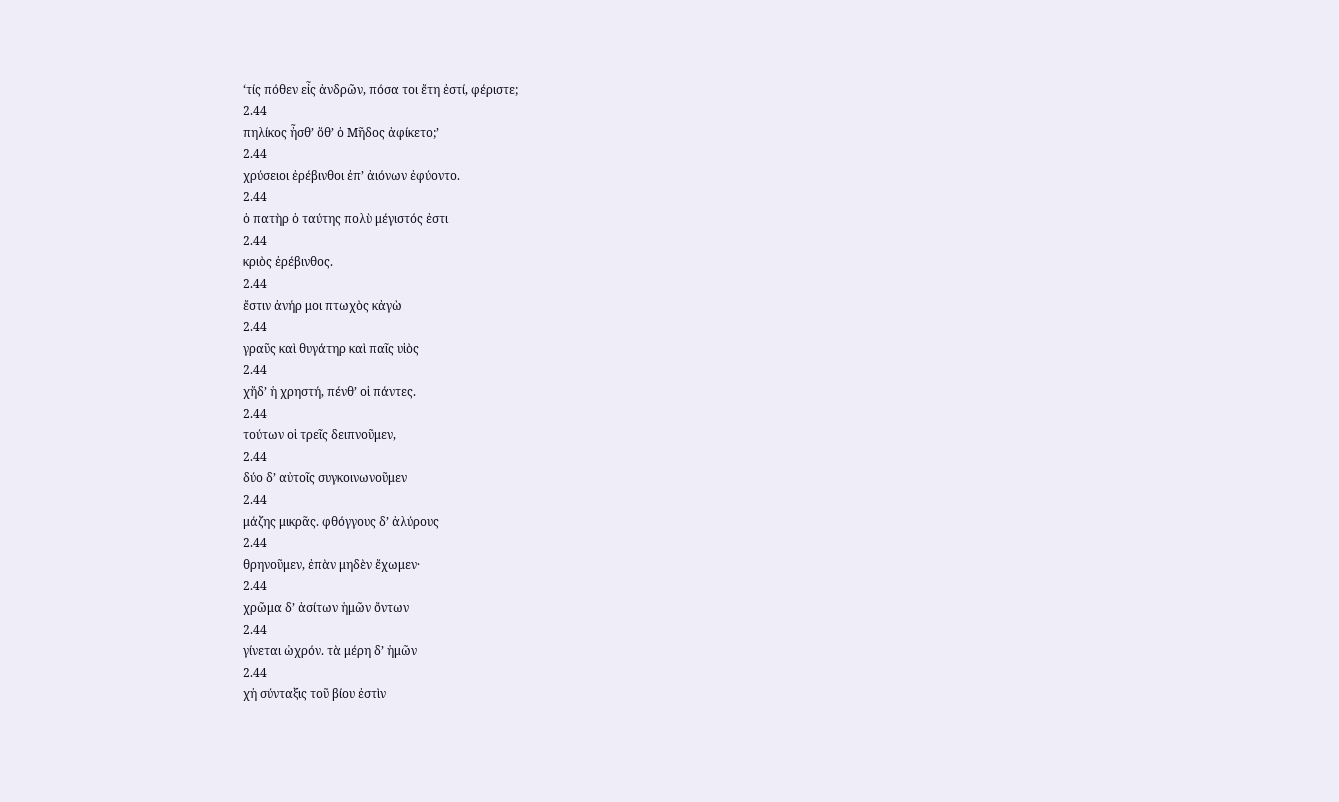‘τίς πόθεν εἶς ἀνδρῶν, πόσα τοι ἔτη ἐστί, φέριστε;
2.44
πηλίκος ἦσθ’ ὅθ’ ὁ Μῆδος ἀφίκετο;’
2.44
χρύσειοι ἐρέβινθοι ἐπ’ ἀιόνων ἐφύοντο.
2.44
ὁ πατὴρ ὁ ταύτης πολὺ μέγιστός ἐστι
2.44
κριὸς ἐρέβινθος.
2.44
ἔστιν ἀνήρ μοι πτωχὸς κἀγὼ
2.44
γραῦς καὶ θυγάτηρ καὶ παῖς υἱὸς
2.44
χἤδ’ ἡ χρηστή, πένθ’ οἱ πάντες.
2.44
τούτων οἱ τρεῖς δειπνοῦμεν,
2.44
δύο δ’ αὐτοῖς συγκοινωνοῦμεν
2.44
μάζης μικρᾶς. φθόγγους δ’ ἀλύρους
2.44
θρηνοῦμεν, ἐπὰν μηδὲν ἔχωμεν·
2.44
χρῶμα δ’ ἀσίτων ἡμῶν ὄντων
2.44
γίνεται ὠχρόν. τὰ μέρη δ’ ἡμῶν
2.44
χἠ σύνταξις τοῦ βίου ἐστὶν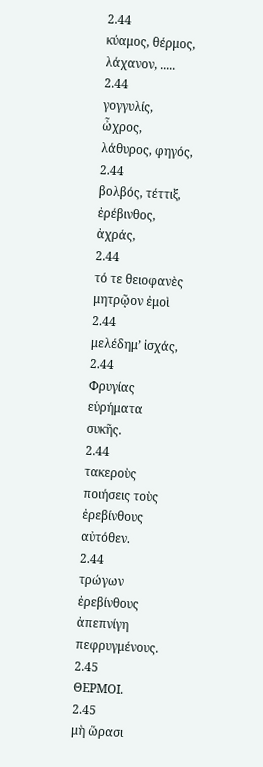2.44
κύαμος, θέρμος, λάχανον, .....
2.44
γογγυλίς, ὦχρος, λάθυρος, φηγός,
2.44
βολβός, τέττιξ, ἐρέβινθος, ἀχράς,
2.44
τό τε θειοφανὲς μητρῷον ἐμοὶ
2.44
μελέδημ’ ἰσχάς,
2.44
Φρυγίας εὑρήματα συκῆς.
2.44
τακεροὺς ποιήσεις τοὺς ἐρεβίνθους αὐτόθεν.
2.44
τρώγων ἐρεβίνθους ἀπεπνίγη πεφρυγμένους.
2.45
ΘΕΡΜΟΙ.
2.45
μὴ ὥρασι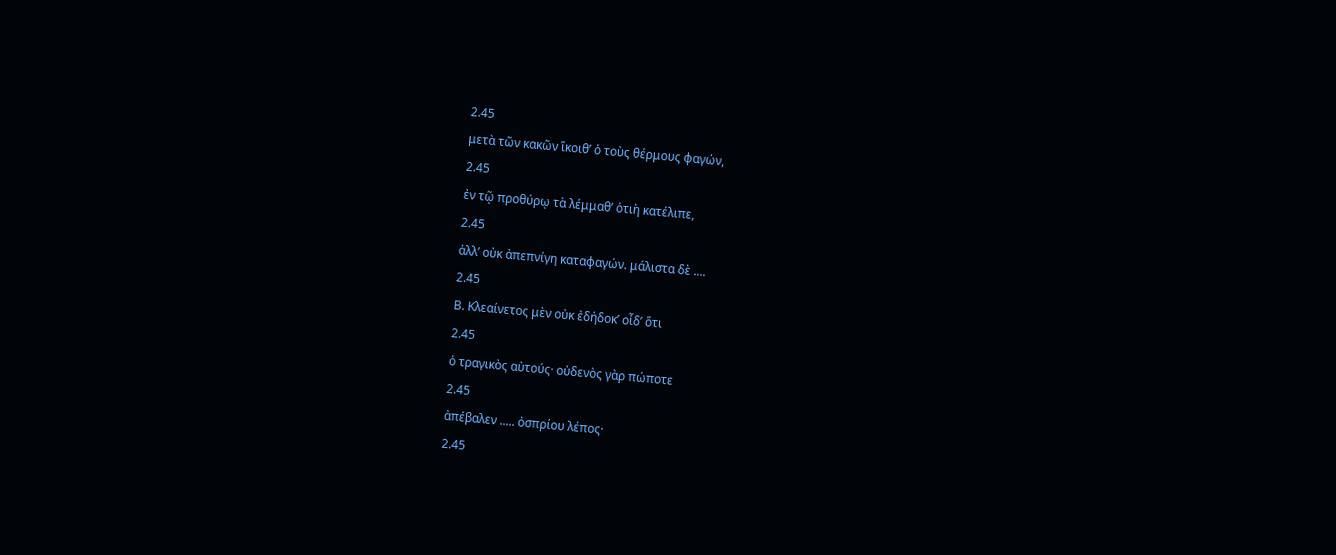2.45
μετὰ τῶν κακῶν ἵκοιθ’ ὁ τοὺς θέρμους φαγών,
2.45
ἐν τῷ προθύρῳ τὰ λέμμαθ’ ὁτιὴ κατέλιπε,
2.45
ἀλλ’ οὐκ ἀπεπνίγη καταφαγών. μάλιστα δὲ ....
2.45
Β. Κλεαίνετος μὲν οὐκ ἐδήδοκ’ οἶδ’ ὅτι
2.45
ὁ τραγικὸς αὐτούς· οὐδενὸς γὰρ πώποτε
2.45
ἀπέβαλεν ..... ὀσπρίου λέπος·
2.45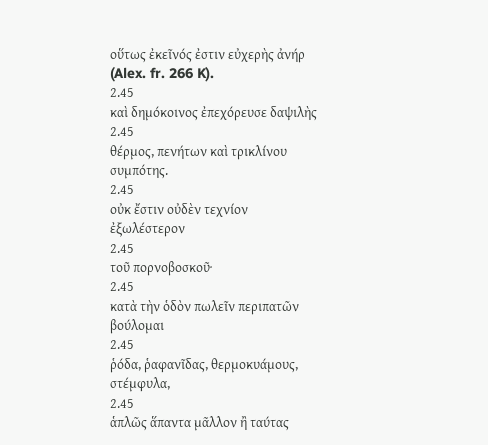οὕτως ἐκεῖνός ἐστιν εὐχερὴς ἀνήρ (Alex. fr. 266 K).
2.45
καὶ δημόκοινος ἐπεχόρευσε δαψιλὴς
2.45
θέρμος, πενήτων καὶ τρικλίνου συμπότης.
2.45
οὐκ ἔστιν οὐδὲν τεχνίον ἐξωλέστερον
2.45
τοῦ πορνοβοσκοῦ·
2.45
κατὰ τὴν ὁδὸν πωλεῖν περιπατῶν βούλομαι
2.45
ῥόδα, ῥαφανῖδας, θερμοκυάμους, στέμφυλα,
2.45
ἁπλῶς ἅπαντα μᾶλλον ἢ ταύτας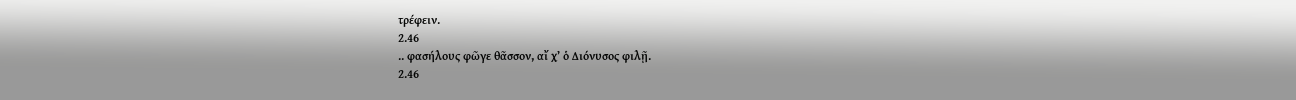τρέφειν.
2.46
.. φασήλους φῶγε θᾶσσον, αἴ χ’ ὁ Διόνυσος φιλῇ.
2.46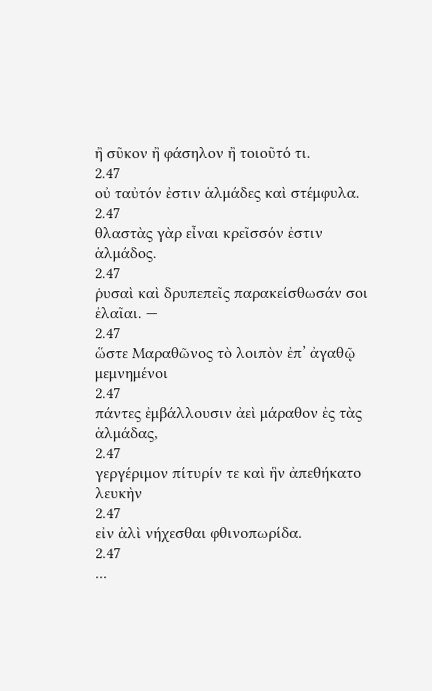ἢ σῦκον ἢ φάσηλον ἢ τοιοῦτό τι.
2.47
οὐ ταὐτόν ἐστιν ἁλμάδες καὶ στέμφυλα.
2.47
θλαστὰς γὰρ εἶναι κρεῖσσόν ἐστιν ἁλμάδος.
2.47
ῥυσαὶ καὶ δρυπεπεῖς παρακείσθωσάν σοι ἐλαῖαι. —
2.47
ὥστε Μαραθῶνος τὸ λοιπὸν ἐπ’ ἀγαθῷ μεμνημένοι
2.47
πάντες ἐμβάλλουσιν ἀεὶ μάραθον ἐς τὰς ἁλμάδας,
2.47
γεργέριμον πίτυρίν τε καὶ ἣν ἀπεθήκατο λευκὴν
2.47
εἰν ἁλὶ νήχεσθαι φθινοπωρίδα.
2.47
...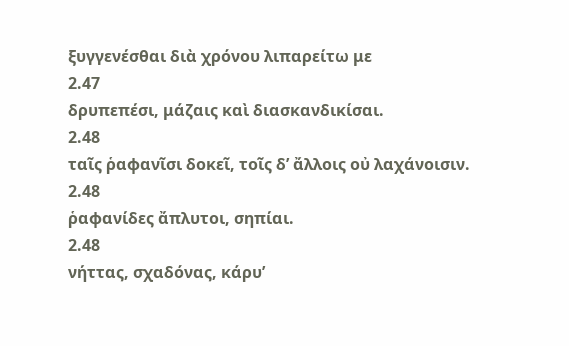ξυγγενέσθαι διὰ χρόνου λιπαρείτω με
2.47
δρυπεπέσι, μάζαις καὶ διασκανδικίσαι.
2.48
ταῖς ῥαφανῖσι δοκεῖ, τοῖς δ’ ἄλλοις οὐ λαχάνοισιν.
2.48
ῥαφανίδες ἄπλυτοι, σηπίαι.
2.48
νήττας, σχαδόνας, κάρυ’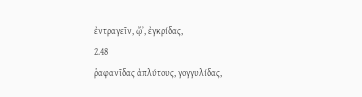ἐντραγεῖν, ᾤ᾽, ἐγκρίδας,
2.48
ῥαφανῖδας ἀπλύτους, γογγυλίδας,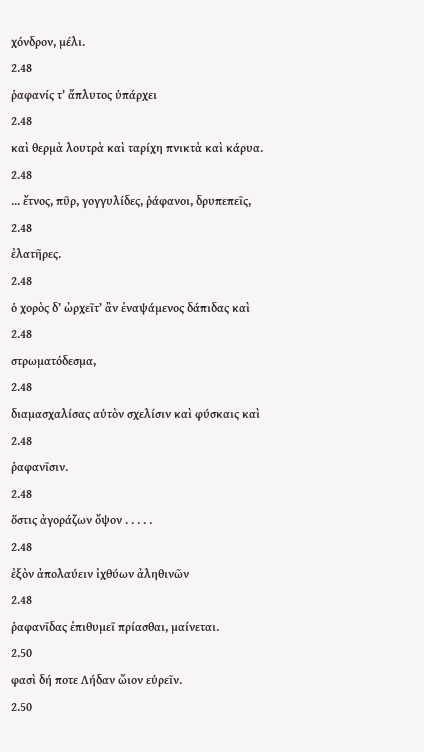χόνδρον, μέλι.
2.48
ῥαφανίς τ’ ἄπλυτος ὑπάρχει
2.48
καὶ θερμὰ λουτρὰ καὶ ταρίχη πνικτὰ καὶ κάρυα.
2.48
... ἔτνος, πῦρ, γογγυλίδες, ῥάφανοι, δρυπεπεῖς,
2.48
ἐλατῆρες.
2.48
ὁ χορὸς δ’ ὠρχεῖτ’ ἂν ἐναψάμενος δάπιδας καὶ
2.48
στρωματόδεσμα,
2.48
διαμασχαλίσας αὑτὸν σχελίσιν καὶ φύσκαις καὶ
2.48
ῥαφανῖσιν.
2.48
ὅστις ἀγοράζων ὄψον . . . . .
2.48
ἐξὸν ἀπολαύειν ἰχθύων ἀληθινῶν
2.48
ῥαφανῖδας ἐπιθυμεῖ πρίασθαι, μαίνεται.
2.50
φασὶ δή ποτε Λήδαν ὤιον εὑρεῖν.
2.50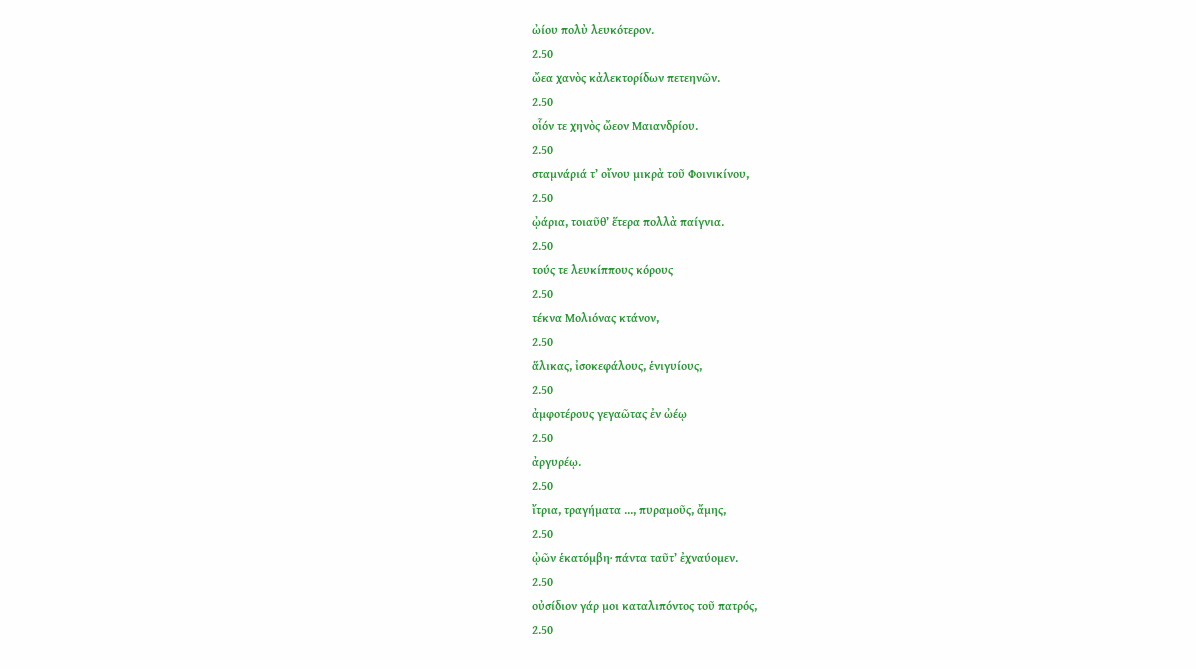ὠίου πολὺ λευκότερον.
2.50
ὤεα χανὸς κἀλεκτορίδων πετεηνῶν.
2.50
οἷόν τε χηνὸς ὤεον Μαιανδρίου.
2.50
σταμνάριά τ’ οἴνου μικρὰ τοῦ Φοινικίνου,
2.50
ᾠάρια, τοιαῦθ’ ἕτερα πολλὰ παίγνια.
2.50
τούς τε λευκίππους κόρους
2.50
τέκνα Μολιόνας κτάνον,
2.50
ἅλικας, ἰσοκεφάλους, ἑνιγυίους,
2.50
ἀμφοτέρους γεγαῶτας ἐν ὠέῳ
2.50
ἀργυρέῳ.
2.50
ἴτρια, τραγήματα ..., πυραμοῦς, ἄμης,
2.50
ᾠῶν ἑκατόμβη· πάντα ταῦτ’ ἐχναύομεν.
2.50
οὐσίδιον γάρ μοι καταλιπόντος τοῦ πατρός,
2.50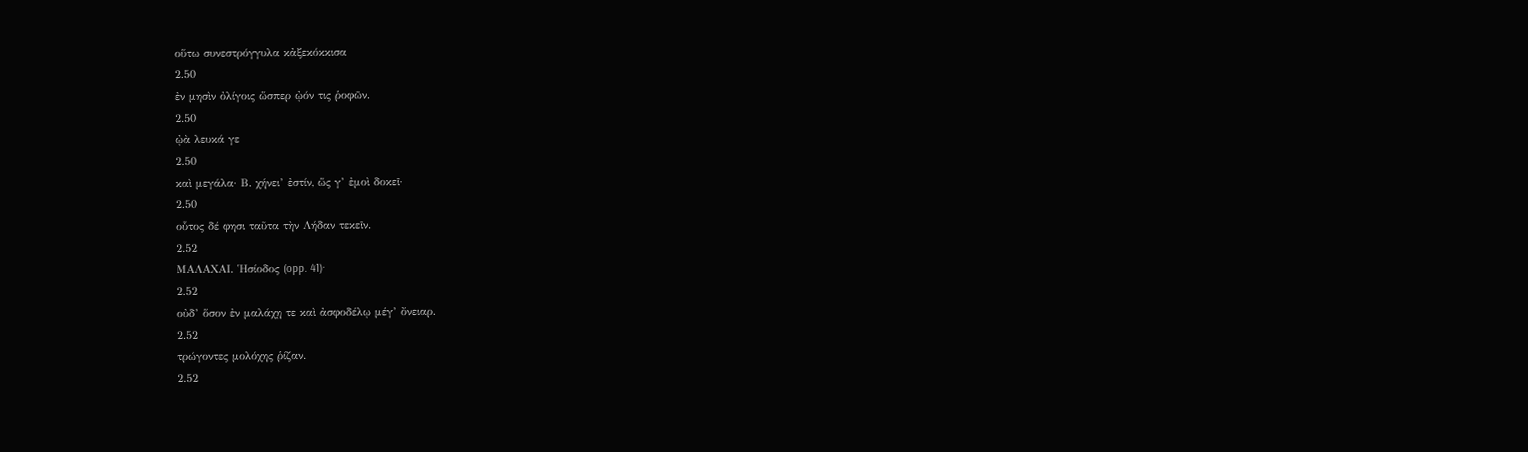οὕτω συνεστρόγγυλα κἀξεκόκκισα
2.50
ἐν μησὶν ὀλίγοις ὥσπερ ᾠόν τις ῥοφῶν.
2.50
ᾠὰ λευκά γε
2.50
καὶ μεγάλα· Β. χήνει’ ἐστίν, ὥς γ’ ἐμοὶ δοκεῖ·
2.50
οὗτος δέ φησι ταῦτα τὴν Λήδαν τεκεῖν.
2.52
ΜΑΛΑΧΑΙ. Ἡσίοδος (opp. 41)·
2.52
οὐδ’ ὅσον ἐν μαλάχῃ τε καὶ ἀσφοδέλῳ μέγ’ ὄνειαρ.
2.52
τρώγοντες μολόχης ῥίζαν.
2.52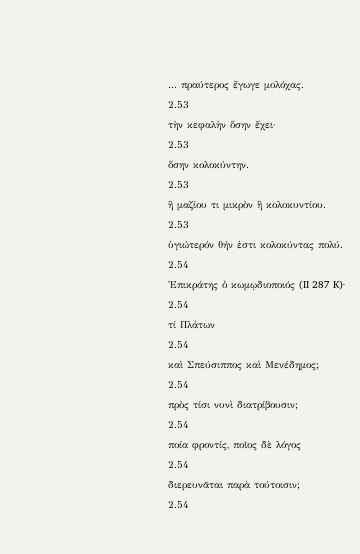... πραύτερος ἔγωγε μολόχας.
2.53
τὴν κεφαλὴν ὅσην ἔχει·
2.53
ὅσην κολοκύντην.
2.53
ἢ μαζίου τι μικρὸν ἢ κολοκυντίου.
2.53
ὑγιώτερόν θήν ἐστι κολοκύντας πολύ.
2.54
Ἐπικράτης ὁ κωμῳδιοποιός (II 287 K)·
2.54
τί Πλάτων
2.54
καὶ Σπεύσιππος καὶ Μενέδημος;
2.54
πρὸς τίσι νυνὶ διατρίβουσιν;
2.54
ποία φροντίς, ποῖος δὲ λόγος
2.54
διερευνᾶται παρὰ τούτοισιν;
2.54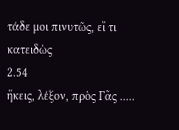τάδε μοι πινυτῶς, εἴ τι κατειδὼς
2.54
ἥκεις, λέξον, πρὸς Γᾶς .....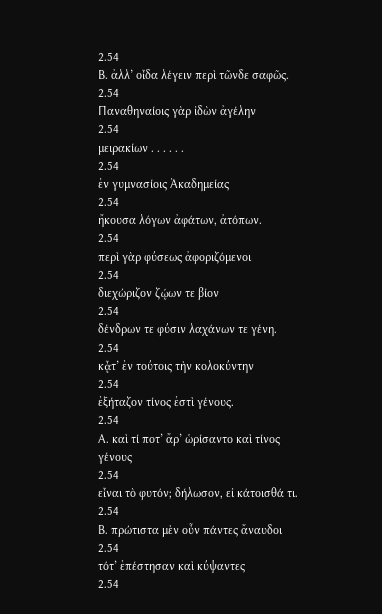2.54
Β. ἀλλ’ οἶδα λέγειν περὶ τῶνδε σαφῶς.
2.54
Παναθηναίοις γὰρ ἰδὼν ἀγέλην
2.54
μειρακίων . . . . . .
2.54
ἐν γυμνασίοις Ἀκαδημείας
2.54
ἤκουσα λόγων ἀφάτων, ἀτόπων.
2.54
περὶ γὰρ φύσεως ἀφοριζόμενοι
2.54
διεχώριζον ζῴων τε βίον
2.54
δένδρων τε φύσιν λαχάνων τε γένη.
2.54
κᾆτ’ ἐν τούτοις τὴν κολοκύντην
2.54
ἐξήταζον τίνος ἐστὶ γένους.
2.54
Α. καὶ τί ποτ’ ἄρ’ ὡρίσαντο καὶ τίνος γένους
2.54
εἶναι τὸ φυτόν; δήλωσον, εἰ κάτοισθά τι.
2.54
Β. πρώτιστα μὲν οὖν πάντες ἄναυδοι
2.54
τότ’ ἐπέστησαν καὶ κύψαντες
2.54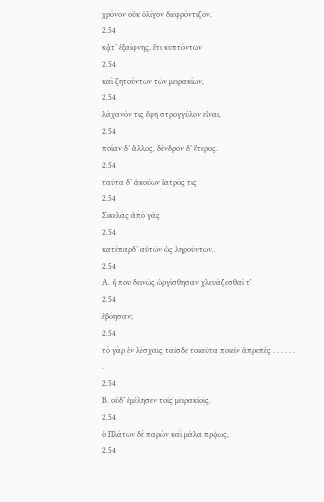χρόνον οὐκ ὀλίγον διεφρόντιζον.
2.54
κᾆτ’ ἐξαίφνης, ἔτι κυπτόντων
2.54
καὶ ζητούντων τῶν μειρακίων,
2.54
λάχανόν τις ἔφη στρογγύλον εἶναι,
2.54
ποίαν δ’ ἄλλος, δένδρον δ’ ἕτερος.
2.54
ταῦτα δ’ ἀκούων ἰατρός τις
2.54
Σικελᾶς ἀπὸ γᾶς
2.54
κατέπαρδ’ αὐτῶν ὡς ληρούντων.
2.54
Α. ἦ που δεινῶς ὠργίσθησαν χλευάζεσθαί τ᾽
2.54
ἐβόησαν;
2.54
τὸ γὰρ ἐν λέσχαις ταῖσδε τοιαῦτα ποιεῖν ἀπρεπές . . . . . . .
2.54
Β. οὐδ’ ἐμέλησεν τοῖς μειρακίοις.
2.54
ὁ Πλάτων δὲ παρὼν καὶ μάλα πρᾴως,
2.54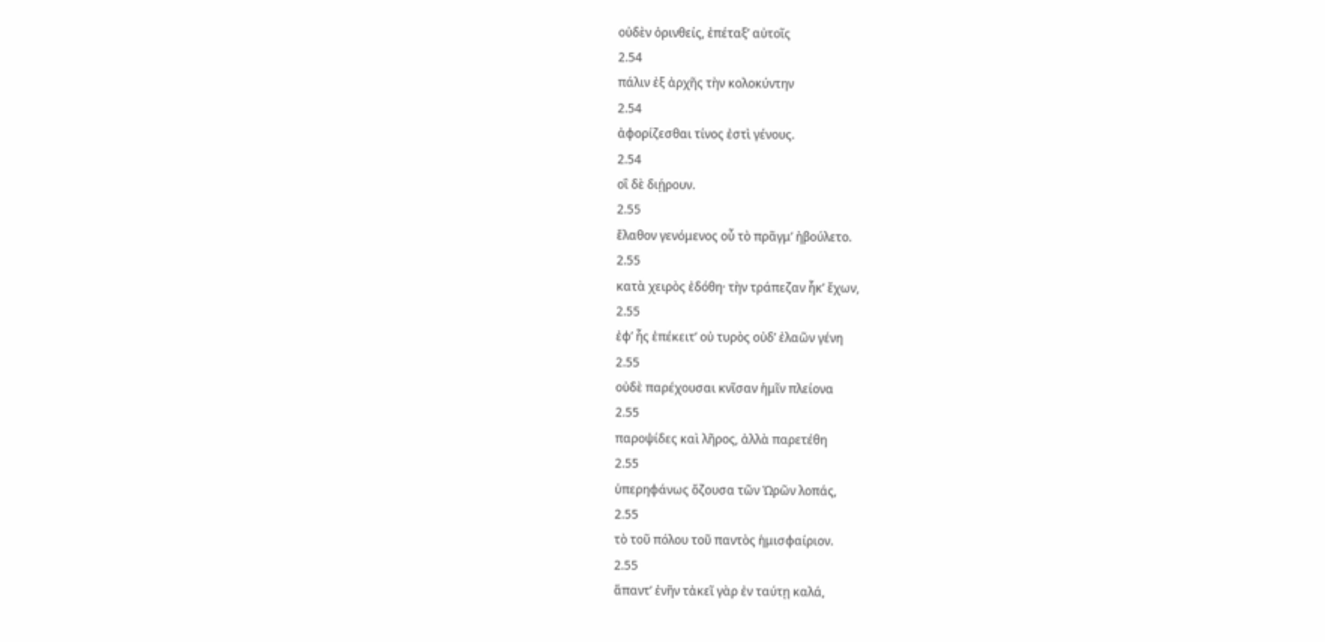οὐδὲν ὀρινθείς, ἐπέταξ’ αὐτοῖς
2.54
πάλιν ἐξ ἀρχῆς τὴν κολοκύντην
2.54
ἀφορίζεσθαι τίνος ἐστὶ γένους.
2.54
οἳ δὲ διῄρουν.
2.55
ἔλαθον γενόμενος οὗ τὸ πρᾶγμ’ ἠβούλετο.
2.55
κατὰ χειρὸς ἐδόθη· τὴν τράπεζαν ἧκ’ ἔχων,
2.55
ἐφ’ ἧς ἐπέκειτ’ οὐ τυρὸς οὐδ’ ἐλαῶν γένη
2.55
οὐδὲ παρέχουσαι κνῖσαν ἡμῖν πλείονα
2.55
παροψίδες καὶ λῆρος, ἀλλὰ παρετέθη
2.55
ὑπερηφάνως ὄζουσα τῶν Ὡρῶν λοπάς,
2.55
τὸ τοῦ πόλου τοῦ παντὸς ἡμισφαίριον.
2.55
ἅπαντ’ ἐνῆν τἀκεῖ γὰρ ἐν ταύτῃ καλά,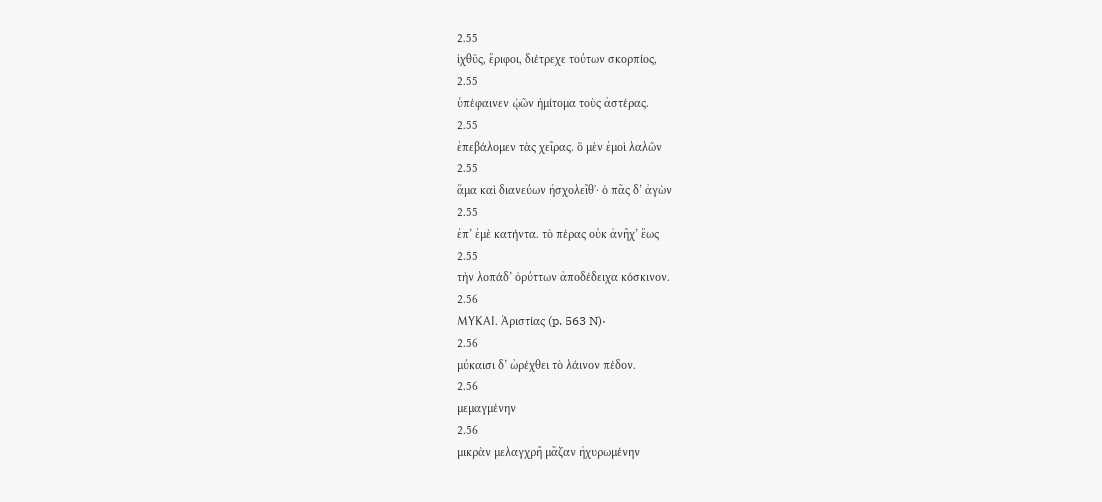2.55
ἰχθῦς, ἔριφοι, διέτρεχε τούτων σκορπίος,
2.55
ὑπέφαινεν ᾠῶν ἡμίτομα τοὺς ἀστέρας.
2.55
ἐπεβάλομεν τὰς χεῖρας. ὃ μὲν ἐμοὶ λαλῶν
2.55
ἅμα καὶ διανεύων ἠσχολεῖθ᾽· ὁ πᾶς δ’ ἀγὼν
2.55
ἐπ’ ἐμὲ κατήντα. τὸ πέρας οὐκ ἀνῆχ’ ἕως
2.55
τὴν λοπάδ’ ὀρύττων ἀποδέδειχα κόσκινον.
2.56
ΜΥΚΑΙ. Ἀριστίας (p. 563 N)·
2.56
μύκαισι δ’ ὠρέχθει τὸ λάινον πέδον.
2.56
μεμαγμένην
2.56
μικρὰν μελαγχρῆ μᾶζαν ἠχυρωμένην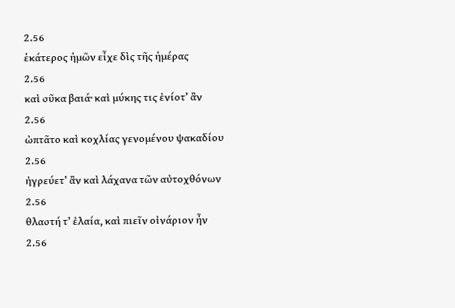2.56
ἑκάτερος ἡμῶν εἶχε δὶς τῆς ἡμέρας
2.56
καὶ σῦκα βαιά· καὶ μύκης τις ἐνίοτ’ ἂν
2.56
ὠπτᾶτο καὶ κοχλίας γενομένου ψακαδίου
2.56
ἠγρεύετ’ ἂν καὶ λάχανα τῶν αὐτοχθόνων
2.56
θλαστή τ’ ἐλαία, καὶ πιεῖν οἰνάριον ἦν
2.56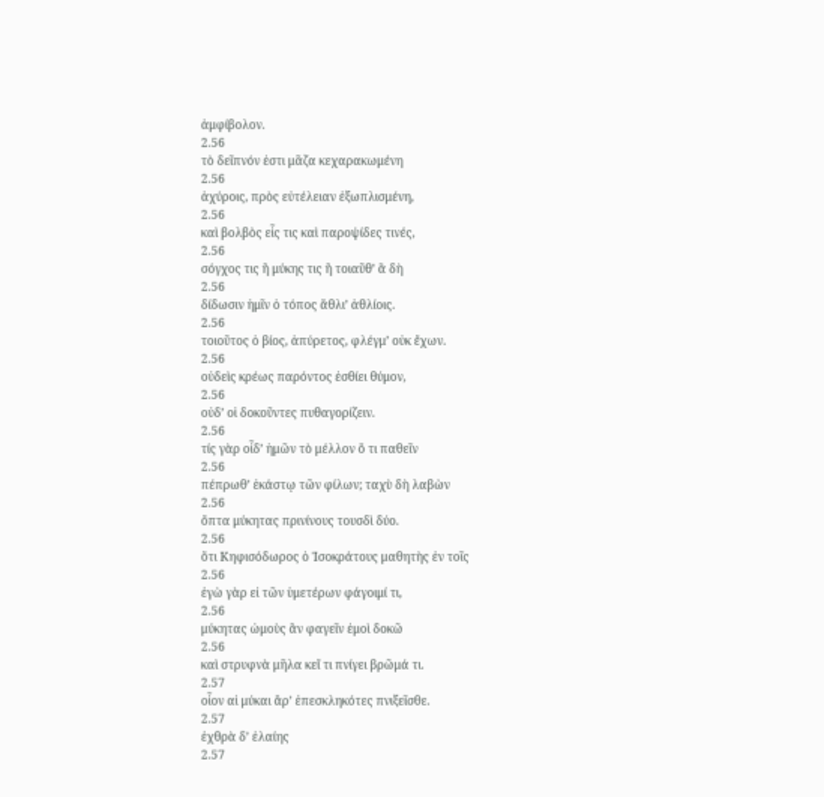ἀμφίβολον.
2.56
τὸ δεῖπνόν ἐστι μᾶζα κεχαρακωμένη
2.56
ἀχύροις, πρὸς εὐτέλειαν ἐξωπλισμένη,
2.56
καὶ βολβὸς εἷς τις καὶ παροψίδες τινές,
2.56
σόγχος τις ἢ μύκης τις ἢ τοιαῦθ’ ἃ δὴ
2.56
δίδωσιν ἡμῖν ὁ τόπος ἄθλι’ ἀθλίοις.
2.56
τοιοῦτος ὁ βίος, ἀπύρετος, φλέγμ’ οὐκ ἔχων.
2.56
οὐδεὶς κρέως παρόντος ἐσθίει θύμον,
2.56
οὐδ’ οἱ δοκοῦντες πυθαγορίζειν.
2.56
τίς γὰρ οἶδ’ ἡμῶν τὸ μέλλον ὅ τι παθεῖν
2.56
πέπρωθ’ ἑκάστῳ τῶν φίλων; ταχὺ δὴ λαβὼν
2.56
ὄπτα μύκητας πρινίνους τουσδὶ δύο.
2.56
ὅτι Κηφισόδωρος ὁ Ἰσοκράτους μαθητὴς ἐν τοῖς
2.56
ἐγὼ γὰρ εἰ τῶν ὑμετέρων φάγοιμί τι,
2.56
μύκητας ὠμοὺς ἂν φαγεῖν ἐμοὶ δοκῶ
2.56
καὶ στρυφνὰ μῆλα κεἴ τι πνίγει βρῶμά τι.
2.57
οἷον αἱ μύκαι ἄρ’ ἐπεσκληκότες πνιξεῖσθε.
2.57
ἐχθρὰ δ’ ἐλαίης
2.57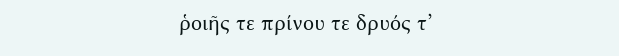ῥοιῆς τε πρίνου τε δρυός τ’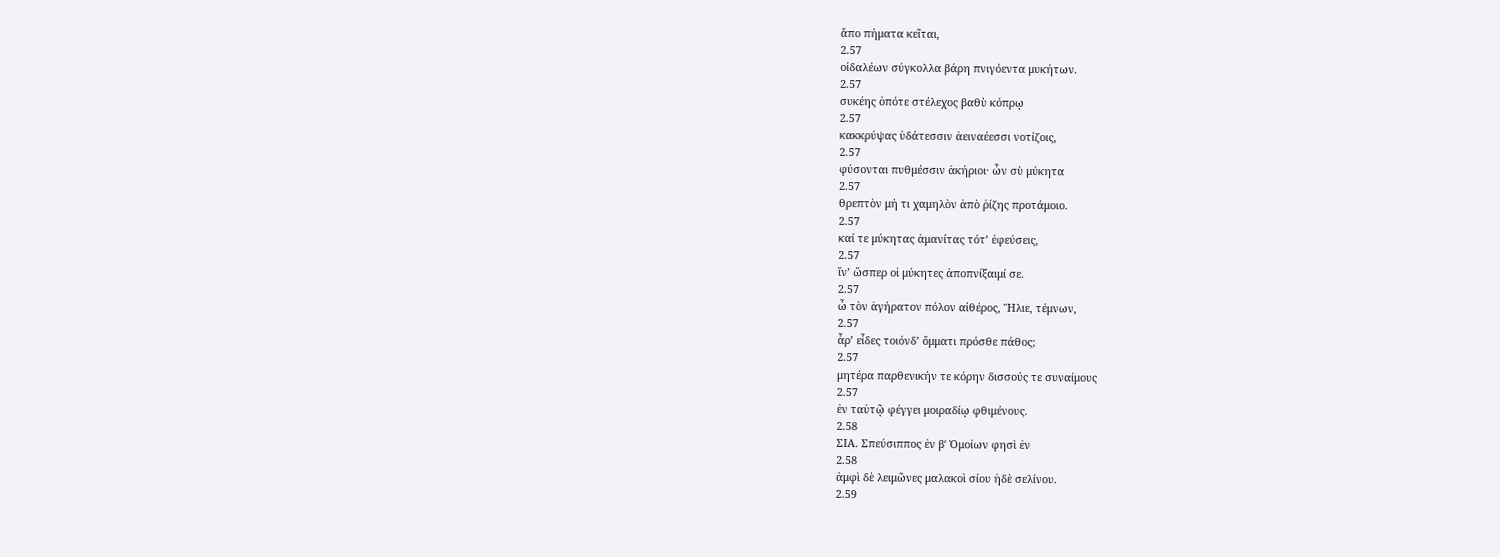ἄπο πήματα κεῖται,
2.57
οἰδαλέων σύγκολλα βάρη πνιγόεντα μυκήτων.
2.57
συκέης ὁπότε στέλεχος βαθὺ κόπρῳ
2.57
κακκρύψας ὑδάτεσσιν ἀειναέεσσι νοτίζοις,
2.57
φύσονται πυθμέσσιν ἀκήριοι· ὧν σὺ μύκητα
2.57
θρεπτὸν μή τι χαμηλὸν ἀπὸ ῥίζης προτάμοιο.
2.57
καί τε μύκητας ἀμανίτας τότ’ ἐφεύσεις,
2.57
ἵν’ ὥσπερ οἱ μύκητες ἀποπνίξαιμί σε.
2.57
ὦ τὸν ἀγήρατον πόλον αἰθέρος, Ἥλιε, τέμνων,
2.57
ἆρ’ εἶδες τοιόνδ’ ὄμματι πρόσθε πάθος;
2.57
μητέρα παρθενικήν τε κόρην δισσούς τε συναίμους
2.57
ἐν ταὐτῷ φέγγει μοιραδίῳ φθιμένους.
2.58
ΣΙΑ. Σπεύσιππος ἐν βʹ Ὁμοίων φησὶ ἐν
2.58
ἀμφὶ δὲ λειμῶνες μαλακοὶ σίου ἠδὲ σελίνου.
2.59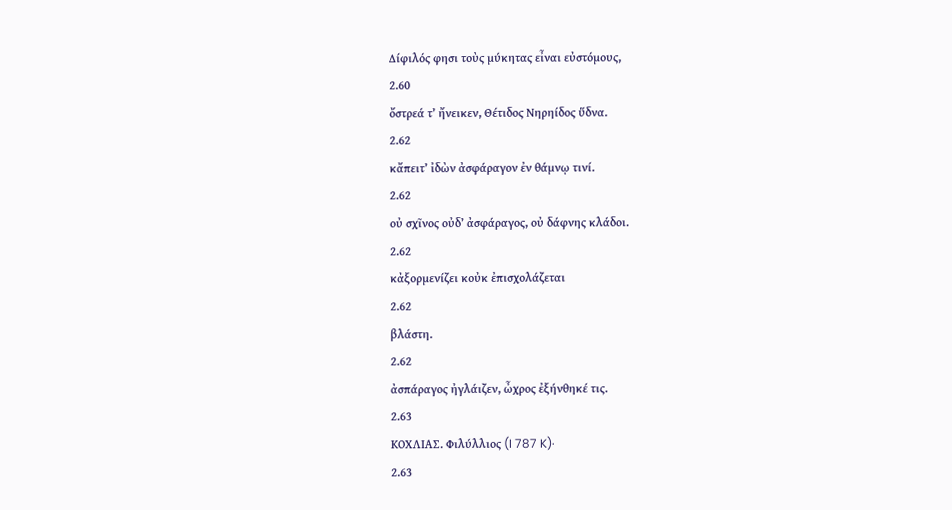Δίφιλός φησι τοὺς μύκητας εἶναι εὐστόμους,
2.60
ὄστρεά τ’ ἤνεικεν, Θέτιδος Νηρηίδος ὕδνα.
2.62
κἄπειτ’ ἰδὼν ἀσφάραγον ἐν θάμνῳ τινί.
2.62
οὐ σχῖνος οὐδ’ ἀσφάραγος, οὐ δάφνης κλάδοι.
2.62
κἀξορμενίζει κοὐκ ἐπισχολάζεται
2.62
βλάστη.
2.62
ἀσπάραγος ἠγλάιζεν, ὦχρος ἐξήνθηκέ τις.
2.63
ΚΟΧΛΙΑΣ. Φιλύλλιος (I 787 K)·
2.63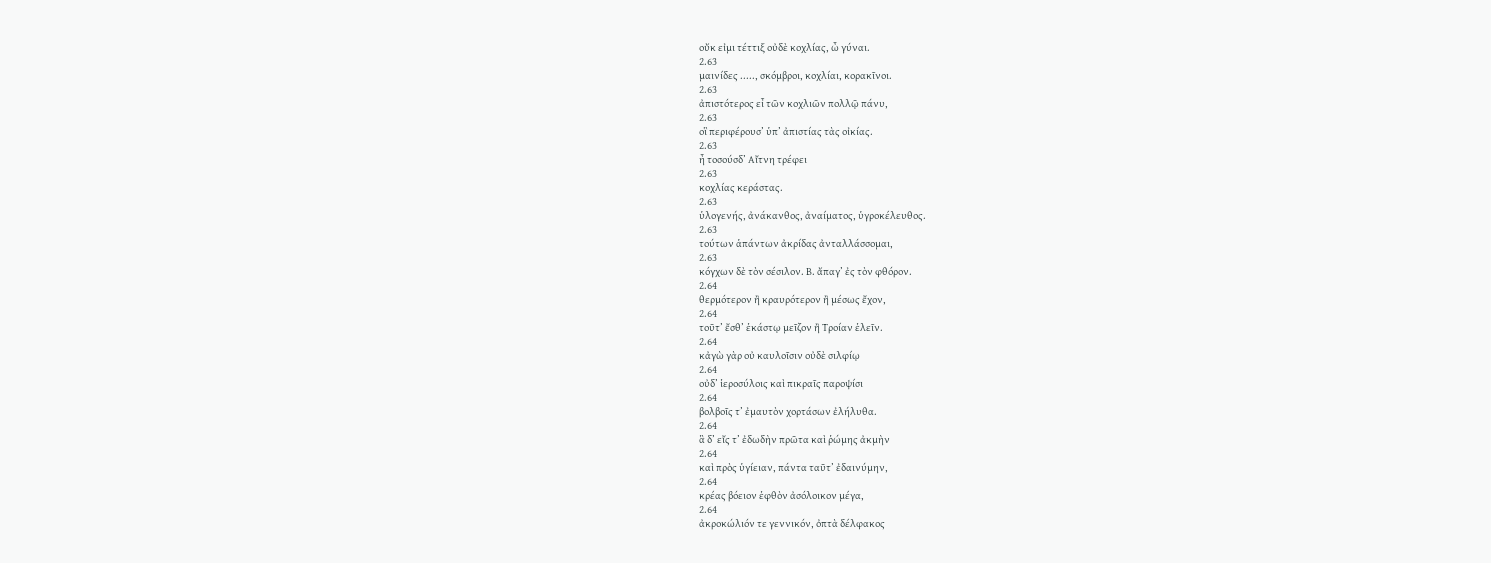οὔκ εἰμι τέττιξ οὐδὲ κοχλίας, ὦ γύναι.
2.63
μαινίδες ....., σκόμβροι, κοχλίαι, κορακῖνοι.
2.63
ἀπιστότερος εἶ τῶν κοχλιῶν πολλῷ πάνυ,
2.63
οἳ περιφέρουσ’ ὑπ’ ἀπιστίας τὰς οἰκίας.
2.63
ἦ τοσούσδ’ Αἴτνη τρέφει
2.63
κοχλίας κεράστας.
2.63
ὑλογενής, ἀνάκανθος, ἀναίματος, ὑγροκέλευθος.
2.63
τούτων ἁπάντων ἀκρίδας ἀνταλλάσσομαι,
2.63
κόγχων δὲ τὸν σέσιλον. Β. ἄπαγ’ ἐς τὸν φθόρον.
2.64
θερμότερον ἢ κραυρότερον ἢ μέσως ἔχον,
2.64
τοῦτ’ ἔσθ’ ἑκάστῳ μεῖζον ἢ Τροίαν ἑλεῖν.
2.64
κἀγὼ γὰρ οὐ καυλοῖσιν οὐδὲ σιλφίῳ
2.64
οὐδ’ ἱεροσύλοις καὶ πικραῖς παροψίσι
2.64
βολβοῖς τ’ ἐμαυτὸν χορτάσων ἐλήλυθα.
2.64
ἃ δ’ εἴς τ’ ἐδωδὴν πρῶτα καὶ ῥώμης ἀκμὴν
2.64
καὶ πρὸς ὑγίειαν, πάντα ταῦτ’ ἐδαινύμην,
2.64
κρέας βόειον ἑφθὸν ἀσόλοικον μέγα,
2.64
ἀκροκώλιόν τε γεννικόν, ὀπτὰ δέλφακος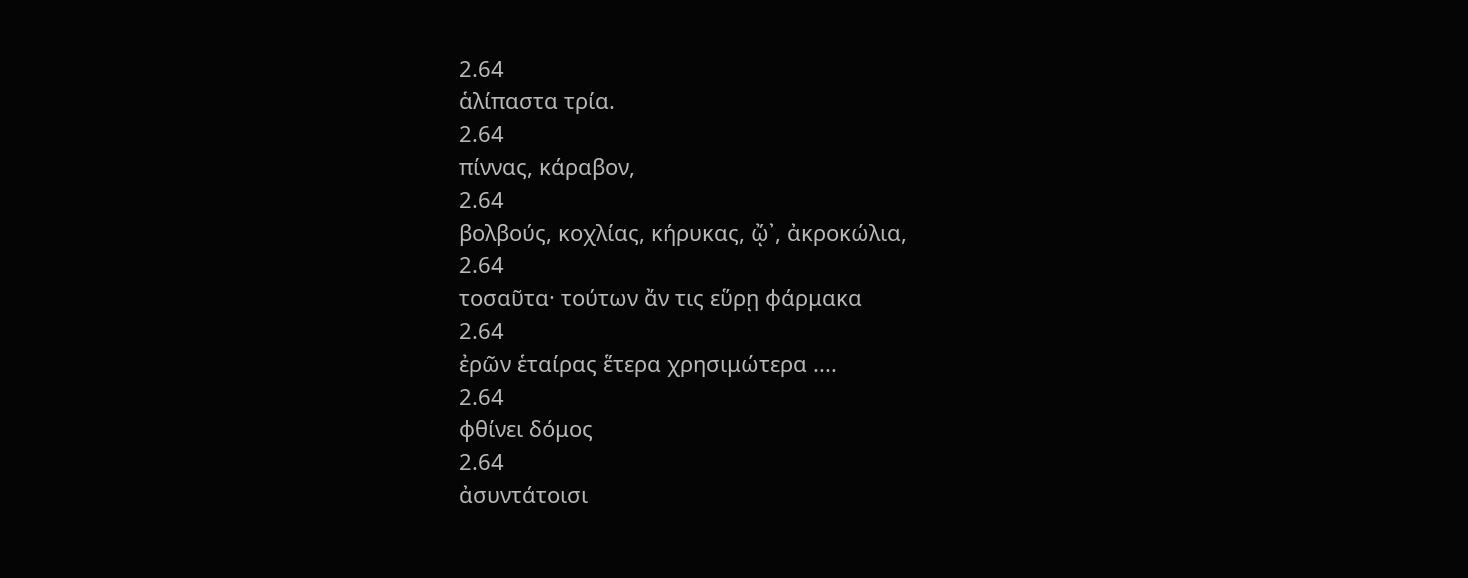2.64
ἁλίπαστα τρία.
2.64
πίννας, κάραβον,
2.64
βολβούς, κοχλίας, κήρυκας, ᾤ᾽, ἀκροκώλια,
2.64
τοσαῦτα· τούτων ἄν τις εὕρῃ φάρμακα
2.64
ἐρῶν ἑταίρας ἕτερα χρησιμώτερα ....
2.64
φθίνει δόμος
2.64
ἀσυντάτοισι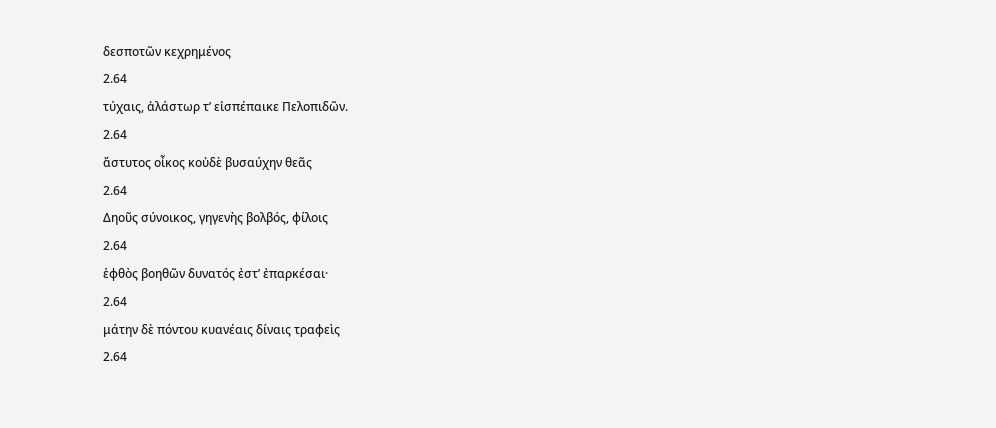δεσποτῶν κεχρημένος
2.64
τύχαις, ἀλάστωρ τ’ εἰσπέπαικε Πελοπιδῶν.
2.64
ἄστυτος οἶκος κοὐδὲ βυσαύχην θεᾶς
2.64
Δηοῦς σύνοικος, γηγενὴς βολβός, φίλοις
2.64
ἑφθὸς βοηθῶν δυνατός ἐστ’ ἐπαρκέσαι·
2.64
μάτην δὲ πόντου κυανέαις δίναις τραφεὶς
2.64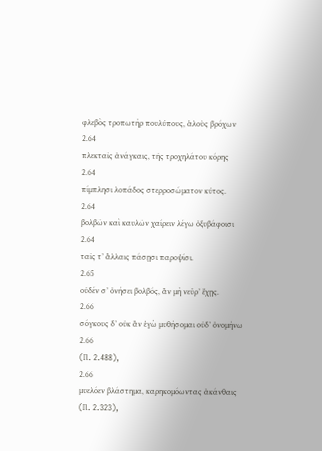φλεβὸς τροπωτὴρ πουλύπους, ἁλοὺς βρόχων
2.64
πλεκταῖς ἀνάγκαις, τῆς τροχηλάτου κόρης
2.64
πίμπλησι λοπάδος στερροσώματον κύτος.
2.64
βολβῶν καὶ καυλῶν χαίρειν λέγω ὀξυβάφοισι
2.64
ταῖς τ’ ἄλλαις πάσῃσι παροψίσι.
2.65
οὐδέν σ’ ὀνήσει βολβός, ἂν μὴ νεῦρ’ ἔχῃς.
2.66
σόγκους δ’ οὐκ ἂν ἐγὼ μυθήσομαι οὐδ’ ὀνομήνω
2.66
(Il. 2.488),
2.66
μυελόεν βλάστημα, καρηκομόωντας ἀκάνθαις (Il. 2.323),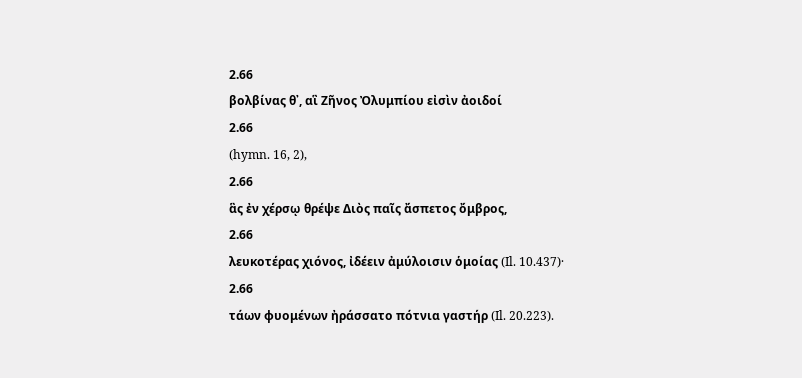2.66
βολβίνας θ᾽, αἳ Ζῆνος Ὀλυμπίου εἰσὶν ἀοιδοί
2.66
(hymn. 16, 2),
2.66
ἃς ἐν χέρσῳ θρέψε Διὸς παῖς ἄσπετος ὄμβρος,
2.66
λευκοτέρας χιόνος, ἰδέειν ἀμύλοισιν ὁμοίας (Il. 10.437)·
2.66
τάων φυομένων ἠράσσατο πότνια γαστήρ (Il. 20.223).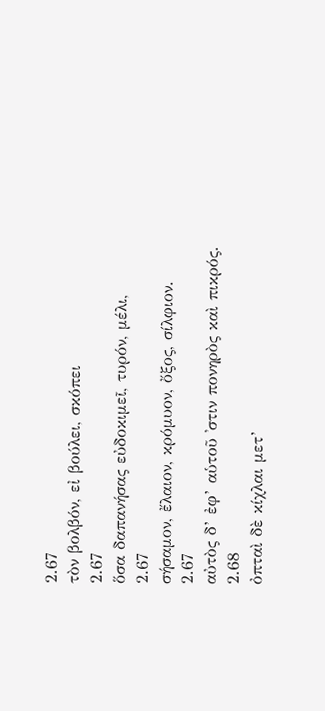2.67
τὸν βολβόν, εἰ βούλει, σκόπει
2.67
ὅσα δαπανήσας εὐδοκιμεῖ, τυρόν, μέλι,
2.67
σήσαμον, ἔλαιον, κρόμυον, ὄξος, σίλφιον.
2.67
αὐτὸς δ’ ἐφ’ αὑτοῦ ᾽στιν πονηρὸς καὶ πικρός.
2.68
ὀπταὶ δὲ κίχλαι μετ’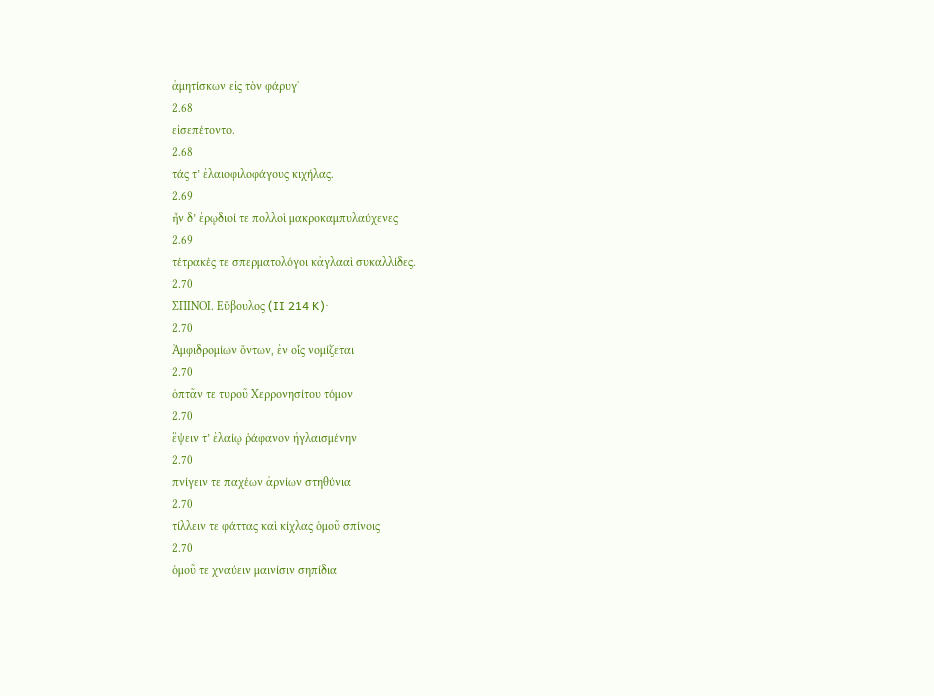ἀμητίσκων εἰς τὸν φάρυγ᾽
2.68
εἰσεπέτοντο.
2.68
τάς τ’ ἐλαιοφιλοφάγους κιχήλας.
2.69
ἦν δ’ ἐρῳδιοί τε πολλοὶ μακροκαμπυλαύχενες
2.69
τέτρακές τε σπερματολόγοι κἀγλααὶ συκαλλίδες.
2.70
ΣΠΙΝΟΙ. Εὔβουλος (II 214 K)·
2.70
Ἀμφιδρομίων ὄντων, ἐν οἷς νομίζεται
2.70
ὀπτᾶν τε τυροῦ Χερρονησίτου τόμον
2.70
ἕψειν τ’ ἐλαίῳ ῥάφανον ἠγλαισμένην
2.70
πνίγειν τε παχέων ἀρνίων στηθύνια
2.70
τίλλειν τε φάττας καὶ κίχλας ὁμοῦ σπίνοις
2.70
ὁμοῦ τε χναύειν μαινίσιν σηπίδια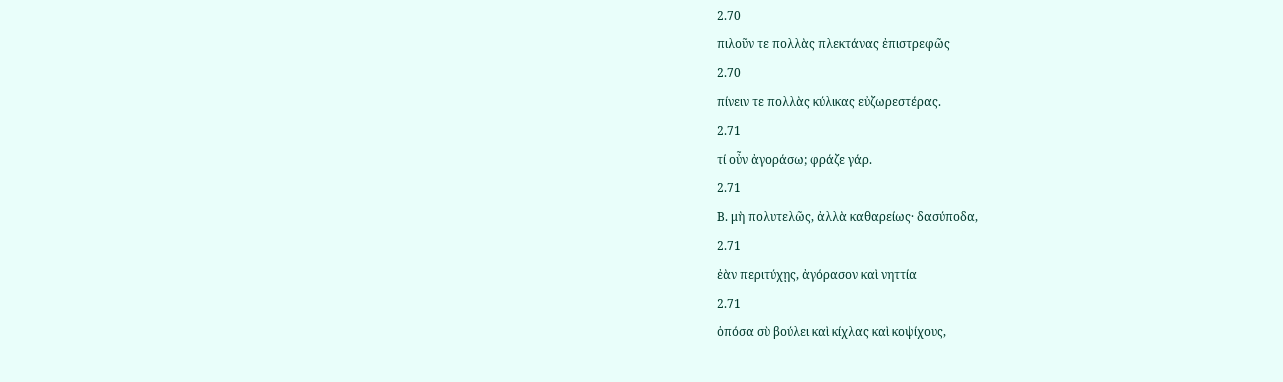2.70
πιλοῦν τε πολλὰς πλεκτάνας ἐπιστρεφῶς
2.70
πίνειν τε πολλὰς κύλικας εὐζωρεστέρας.
2.71
τί οὖν ἀγοράσω; φράζε γάρ.
2.71
Β. μὴ πολυτελῶς, ἀλλὰ καθαρείως· δασύποδα,
2.71
ἐὰν περιτύχῃς, ἀγόρασον καὶ νηττία
2.71
ὁπόσα σὺ βούλει καὶ κίχλας καὶ κοψίχους,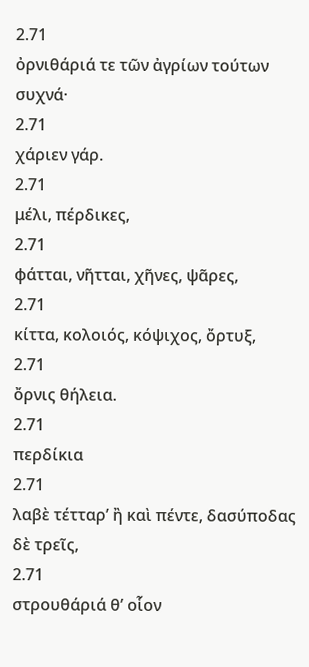2.71
ὀρνιθάριά τε τῶν ἀγρίων τούτων συχνά·
2.71
χάριεν γάρ.
2.71
μέλι, πέρδικες,
2.71
φάτται, νῆτται, χῆνες, ψᾶρες,
2.71
κίττα, κολοιός, κόψιχος, ὄρτυξ,
2.71
ὄρνις θήλεια.
2.71
περδίκια
2.71
λαβὲ τέτταρ’ ἢ καὶ πέντε, δασύποδας δὲ τρεῖς,
2.71
στρουθάριά θ’ οἷον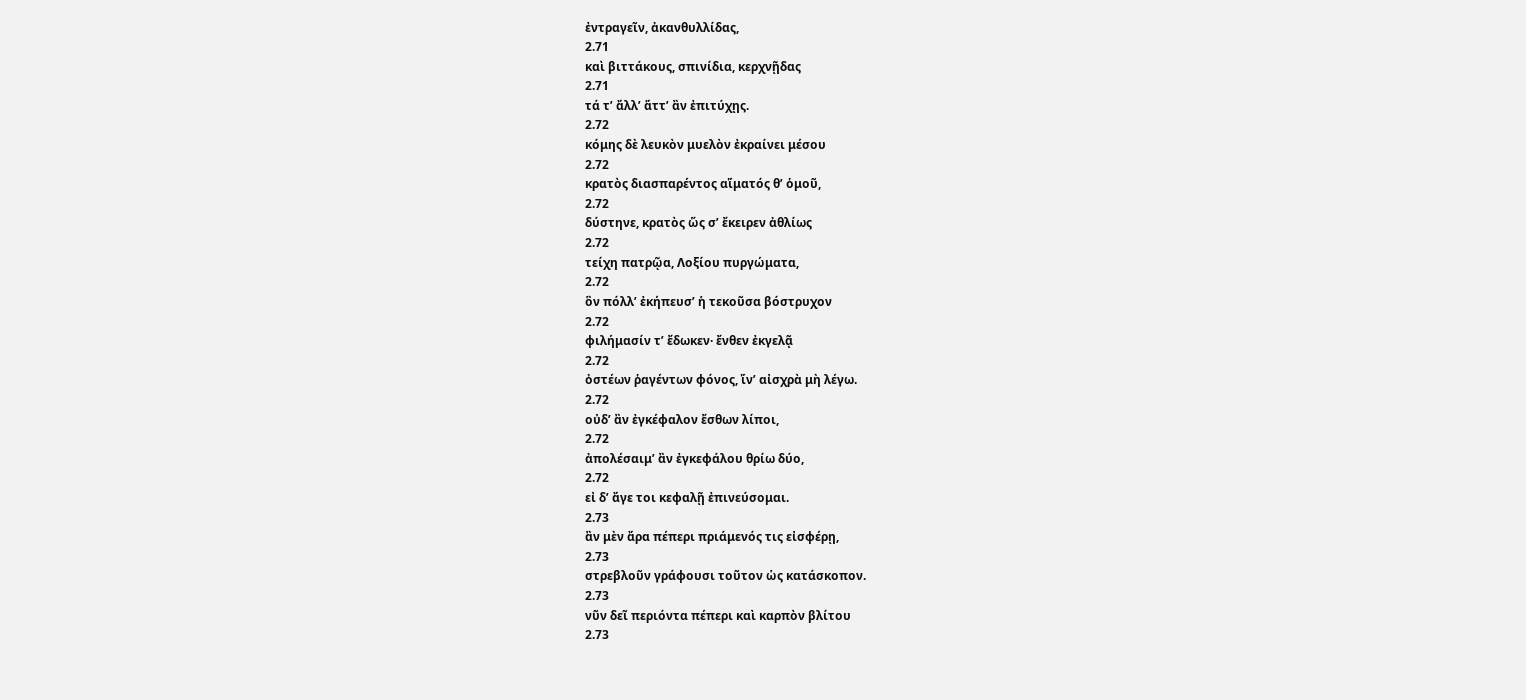ἐντραγεῖν, ἀκανθυλλίδας,
2.71
καὶ βιττάκους, σπινίδια, κερχνῇδας
2.71
τά τ’ ἄλλ’ ἅττ’ ἂν ἐπιτύχῃς.
2.72
κόμης δὲ λευκὸν μυελὸν ἐκραίνει μέσου
2.72
κρατὸς διασπαρέντος αἵματός θ’ ὁμοῦ,
2.72
δύστηνε, κρατὸς ὥς σ’ ἔκειρεν ἀθλίως
2.72
τείχη πατρῷα, Λοξίου πυργώματα,
2.72
ὃν πόλλ’ ἐκήπευσ’ ἡ τεκοῦσα βόστρυχον
2.72
φιλήμασίν τ’ ἔδωκεν· ἔνθεν ἐκγελᾷ
2.72
ὀστέων ῥαγέντων φόνος, ἵν’ αἰσχρὰ μὴ λέγω.
2.72
οὐδ’ ἂν ἐγκέφαλον ἔσθων λίποι,
2.72
ἀπολέσαιμ’ ἂν ἐγκεφάλου θρίω δύο,
2.72
εἰ δ’ ἄγε τοι κεφαλῇ ἐπινεύσομαι.
2.73
ἂν μὲν ἄρα πέπερι πριάμενός τις εἰσφέρῃ,
2.73
στρεβλοῦν γράφουσι τοῦτον ὡς κατάσκοπον.
2.73
νῦν δεῖ περιόντα πέπερι καὶ καρπὸν βλίτου
2.73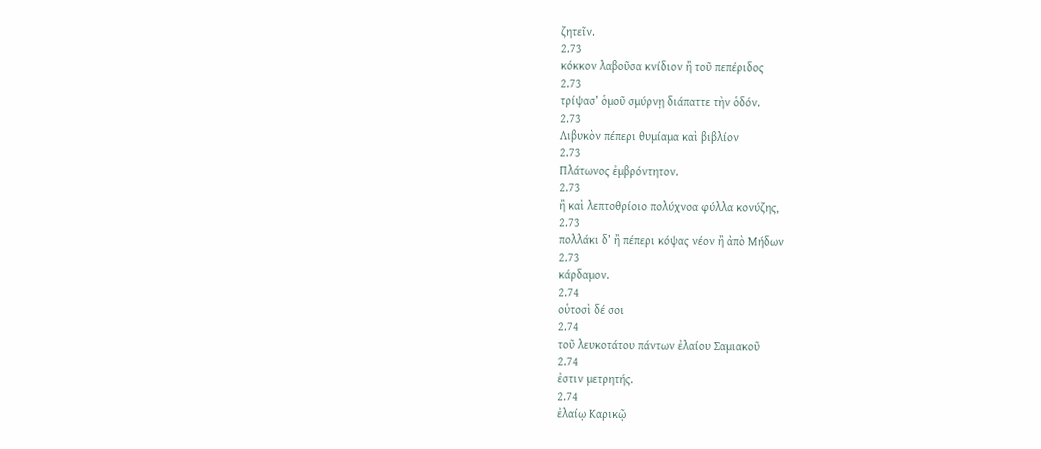ζητεῖν.
2.73
κόκκον λαβοῦσα κνίδιον ἢ τοῦ πεπέριδος
2.73
τρίψασ’ ὁμοῦ σμύρνῃ διάπαττε τὴν ὁδόν.
2.73
Λιβυκὸν πέπερι θυμίαμα καὶ βιβλίον
2.73
Πλάτωνος ἐμβρόντητον.
2.73
ἢ καὶ λεπτοθρίοιο πολύχνοα φύλλα κονύζης,
2.73
πολλάκι δ’ ἢ πέπερι κόψας νέον ἢ ἀπὸ Μήδων
2.73
κάρδαμον.
2.74
οὑτοσὶ δέ σοι
2.74
τοῦ λευκοτάτου πάντων ἐλαίου Σαμιακοῦ
2.74
ἐστιν μετρητής.
2.74
ἐλαίῳ Καρικῷ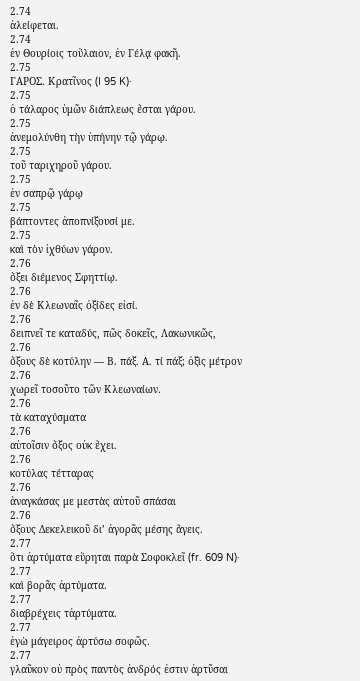2.74
ἀλείφεται.
2.74
ἐν Θουρίοις τοὔλαιον, ἐν Γέλᾳ φακῆ.
2.75
ΓΑΡΟΣ. Κρατῖνος (I 95 K)·
2.75
ὁ τάλαρος ὑμῶν διάπλεως ἔσται γάρου.
2.75
ἀνεμολύνθη τὴν ὑπήνην τῷ γάρῳ.
2.75
τοῦ ταριχηροῦ γάρου.
2.75
ἐν σαπρῷ γάρῳ
2.75
βάπτοντες ἀποπνίξουσί με.
2.75
καὶ τὸν ἰχθύων γάρον.
2.76
ὄξει διέμενος Σφηττίῳ.
2.76
ἐν δὲ Κλεωναῖς ὀξίδες εἰσί.
2.76
δειπνεῖ τε καταδύς, πῶς δοκεῖς, Λακωνικῶς,
2.76
ὄξους δὲ κοτύλην — Β. πάξ. Α. τί πάξ; ὀξὶς μέτρον
2.76
χωρεῖ τοσοῦτο τῶν Κλεωναίων.
2.76
τὰ καταχύσματα
2.76
αὐτοῖσιν ὄξος οὐκ ἔχει.
2.76
κοτύλας τέτταρας
2.76
ἀναγκάσας με μεστὰς αὐτοῦ σπάσαι
2.76
ὄξους Δεκελεικοῦ δι’ ἀγορᾶς μέσης ἄγεις.
2.77
ὅτι ἀρτύματα εὕρηται παρὰ Σοφοκλεῖ (fr. 609 N)·
2.77
καὶ βορᾶς ἀρτύματα.
2.77
διαβρέχεις τἀρτύματα.
2.77
ἐγὼ μάγειρος ἀρτύσω σοφῶς.
2.77
γλαῦκον οὐ πρὸς παντὸς ἀνδρός ἐστιν ἀρτῦσαι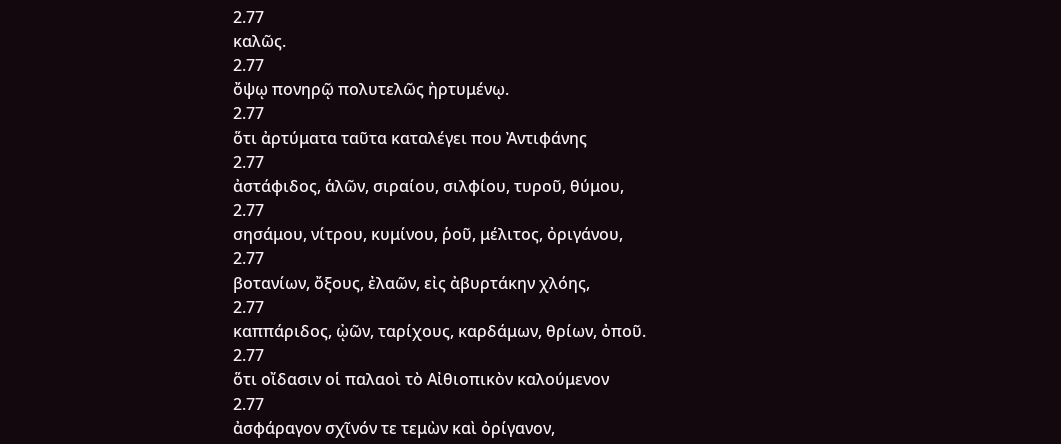2.77
καλῶς.
2.77
ὄψῳ πονηρῷ πολυτελῶς ἠρτυμένῳ.
2.77
ὅτι ἀρτύματα ταῦτα καταλέγει που Ἀντιφάνης
2.77
ἀστάφιδος, ἁλῶν, σιραίου, σιλφίου, τυροῦ, θύμου,
2.77
σησάμου, νίτρου, κυμίνου, ῥοῦ, μέλιτος, ὀριγάνου,
2.77
βοτανίων, ὄξους, ἐλαῶν, εἰς ἀβυρτάκην χλόης,
2.77
καππάριδος, ᾠῶν, ταρίχους, καρδάμων, θρίων, ὀποῦ.
2.77
ὅτι οἴδασιν οἱ παλαοὶ τὸ Αἰθιοπικὸν καλούμενον
2.77
ἀσφάραγον σχῖνόν τε τεμὼν καὶ ὀρίγανον,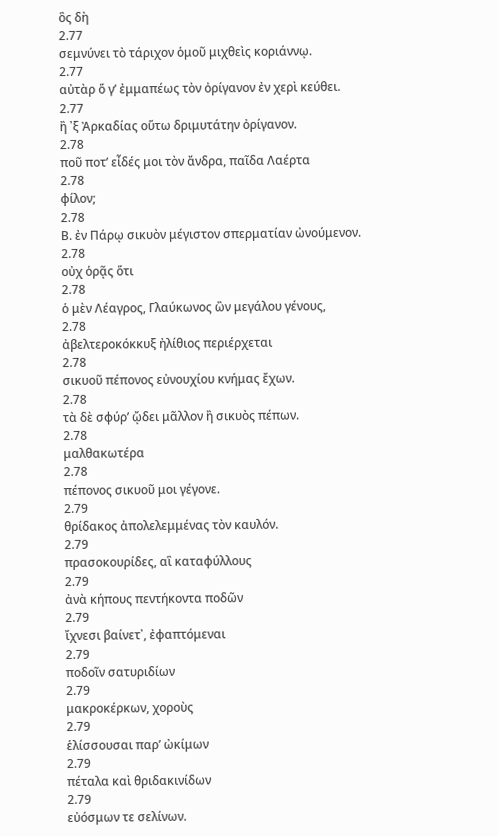ὃς δὴ
2.77
σεμνύνει τὸ τάριχον ὁμοῦ μιχθεὶς κοριάννῳ.
2.77
αὐτὰρ ὅ γ’ ἐμμαπέως τὸν ὀρίγανον ἐν χερὶ κεύθει.
2.77
ἢ ᾽ξ Ἀρκαδίας οὕτω δριμυτάτην ὀρίγανον.
2.78
ποῦ ποτ’ εἶδές μοι τὸν ἄνδρα, παῖδα Λαέρτα
2.78
φίλον;
2.78
Β. ἐν Πάρῳ σικυὸν μέγιστον σπερματίαν ὠνούμενον.
2.78
οὐχ ὁρᾷς ὅτι
2.78
ὁ μὲν Λέαγρος, Γλαύκωνος ὢν μεγάλου γένους,
2.78
ἀβελτεροκόκκυξ ἠλίθιος περιέρχεται
2.78
σικυοῦ πέπονος εὐνουχίου κνήμας ἔχων.
2.78
τὰ δὲ σφύρ’ ᾤδει μᾶλλον ἢ σικυὸς πέπων.
2.78
μαλθακωτέρα
2.78
πέπονος σικυοῦ μοι γέγονε.
2.79
θρίδακος ἀπολελεμμένας τὸν καυλόν.
2.79
πρασοκουρίδες, αἳ καταφύλλους
2.79
ἀνὰ κήπους πεντήκοντα ποδῶν
2.79
ἴχνεσι βαίνετ᾽, ἐφαπτόμεναι
2.79
ποδοῖν σατυριδίων
2.79
μακροκέρκων, χοροὺς
2.79
ἑλίσσουσαι παρ’ ὠκίμων
2.79
πέταλα καὶ θριδακινίδων
2.79
εὐόσμων τε σελίνων.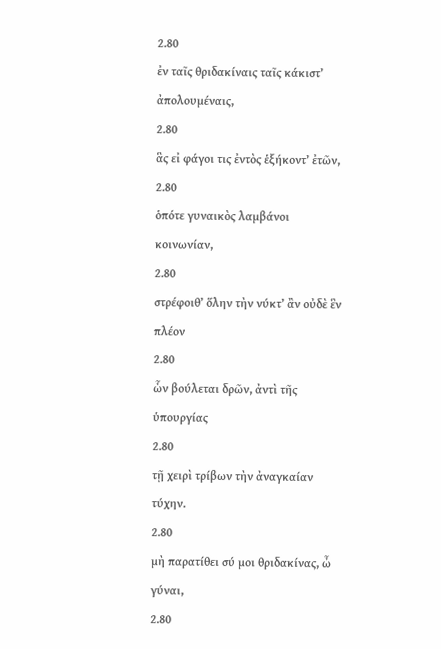2.80
ἐν ταῖς θριδακίναις ταῖς κάκιστ’ ἀπολουμέναις,
2.80
ἃς εἰ φάγοι τις ἐντὸς ἑξήκοντ’ ἐτῶν,
2.80
ὁπότε γυναικὸς λαμβάνοι κοινωνίαν,
2.80
στρέφοιθ’ ὅλην τὴν νύκτ’ ἂν οὐδὲ ἓν πλέον
2.80
ὧν βούλεται δρῶν, ἀντὶ τῆς ὑπουργίας
2.80
τῇ χειρὶ τρίβων τὴν ἀναγκαίαν τύχην.
2.80
μὴ παρατίθει σύ μοι θριδακίνας, ὦ γύναι,
2.80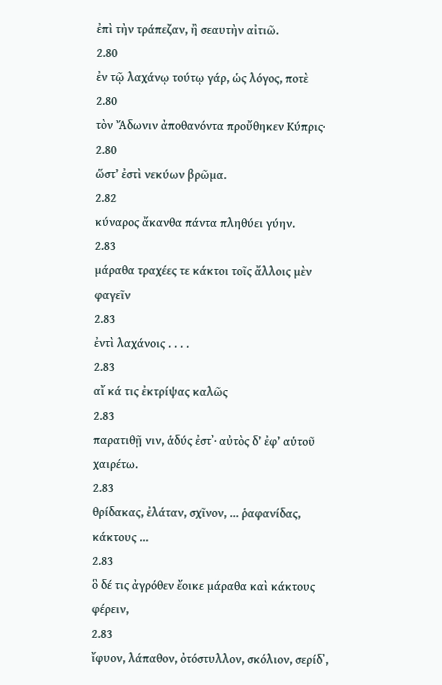ἐπὶ τὴν τράπεζαν, ἢ σεαυτὴν αἰτιῶ.
2.80
ἐν τῷ λαχάνῳ τούτῳ γάρ, ὡς λόγος, ποτὲ
2.80
τὸν Ἄδωνιν ἀποθανόντα προὔθηκεν Κύπρις·
2.80
ὥστ’ ἐστὶ νεκύων βρῶμα.
2.82
κύναρος ἄκανθα πάντα πληθύει γύην.
2.83
μάραθα τραχέες τε κάκτοι τοῖς ἄλλοις μὲν φαγεῖν
2.83
ἐντὶ λαχάνοις . . . .
2.83
αἴ κά τις ἐκτρίψας καλῶς
2.83
παρατιθῇ νιν, ἁδύς ἐστ᾽· αὐτὸς δ’ ἐφ’ αὑτοῦ χαιρέτω.
2.83
θρίδακας, ἐλάταν, σχῖνον, ... ῥαφανίδας, κάκτους ...
2.83
ὃ δέ τις ἀγρόθεν ἔοικε μάραθα καὶ κάκτους φέρειν,
2.83
ἴφυον, λάπαθον, ὀτόστυλλον, σκόλιον, σερίδ᾽,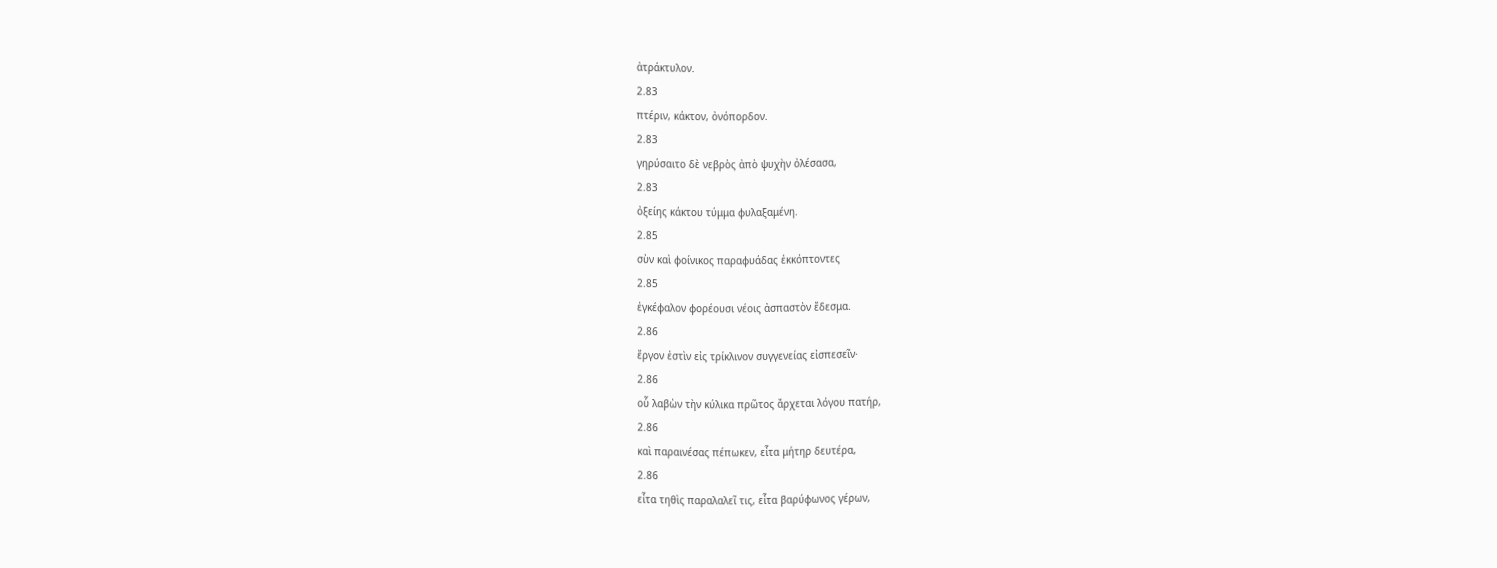ἀτράκτυλον.
2.83
πτέριν, κάκτον, ὀνόπορδον.
2.83
γηρύσαιτο δὲ νεβρὸς ἀπὸ ψυχὴν ὀλέσασα,
2.83
ὀξείης κάκτου τύμμα φυλαξαμένη.
2.85
σὺν καὶ φοίνικος παραφυάδας ἐκκόπτοντες
2.85
ἐγκέφαλον φορέουσι νέοις ἀσπαστὸν ἔδεσμα.
2.86
ἔργον ἐστὶν εἰς τρίκλινον συγγενείας εἰσπεσεῖν·
2.86
οὗ λαβὼν τὴν κύλικα πρῶτος ἄρχεται λόγου πατήρ,
2.86
καὶ παραινέσας πέπωκεν, εἶτα μήτηρ δευτέρα,
2.86
εἶτα τηθὶς παραλαλεῖ τις, εἶτα βαρύφωνος γέρων,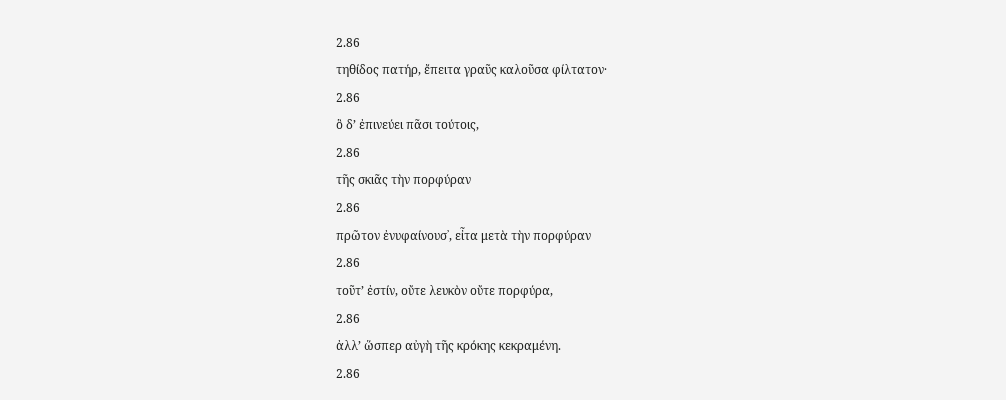2.86
τηθίδος πατήρ, ἔπειτα γραῦς καλοῦσα φίλτατον·
2.86
ὃ δ’ ἐπινεύει πᾶσι τούτοις,
2.86
τῆς σκιᾶς τὴν πορφύραν
2.86
πρῶτον ἐνυφαίνουσ᾽, εἶτα μετὰ τὴν πορφύραν
2.86
τοῦτ’ ἐστίν, οὔτε λευκὸν οὔτε πορφύρα,
2.86
ἀλλ’ ὥσπερ αὐγὴ τῆς κρόκης κεκραμένη.
2.86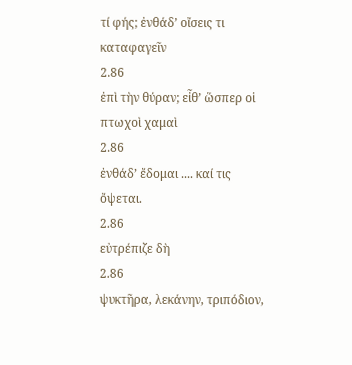τί φής; ἐνθάδ’ οἴσεις τι καταφαγεῖν
2.86
ἐπὶ τὴν θύραν; εἶθ’ ὥσπερ οἱ πτωχοὶ χαμαὶ
2.86
ἐνθάδ’ ἔδομαι .... καί τις ὄψεται.
2.86
εὐτρέπιζε δὴ
2.86
ψυκτῆρα, λεκάνην, τριπόδιον,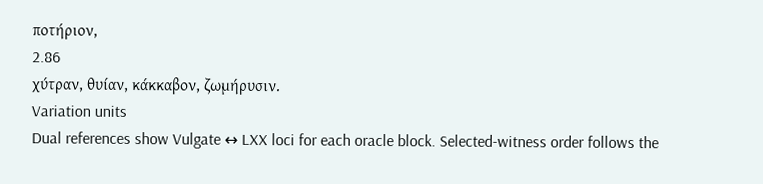ποτήριον,
2.86
χύτραν, θυίαν, κάκκαβον, ζωμήρυσιν.
Variation units
Dual references show Vulgate ↔ LXX loci for each oracle block. Selected-witness order follows the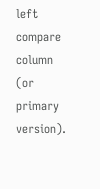left compare column (or primary version).